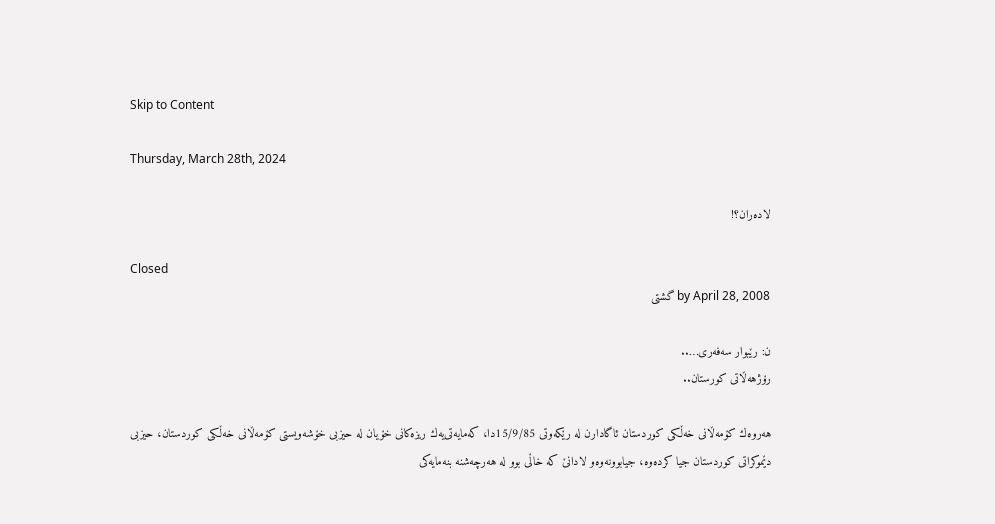Skip to Content

Thursday, March 28th, 2024

لاده‌ران؟!

Closed
by April 28, 2008 گشتی

ن: رێبوار سه‌فه‌ری‌…..
رۆژهه‌ڵاتی‌ كورستان..

هه‌روه‌ك كۆمه‌ڵانی‌ خه‌ڵكی‌ كوردستان ئاگادارن له‌ رێكه‌وتی‌ 15/9/85دا، كه‌مایه‌تی‌یه‌ك ریزه‌كانی‌ خۆیان له‌ حیزبی‌ خۆشه‌ویستی‌ كۆمه‌ڵانی‌ خه‌ڵكی‌ كوردستان، حیزبی‌ دێموكراتی‌ كوردستان جیا كرده‌وه‌، جیابوونه‌وه‌‌و لادانێ‌ كه‌ خاڵی‌ بو‌و له‌ هه‌رچه‌شنه‌ بنه‌مایه‌كی‌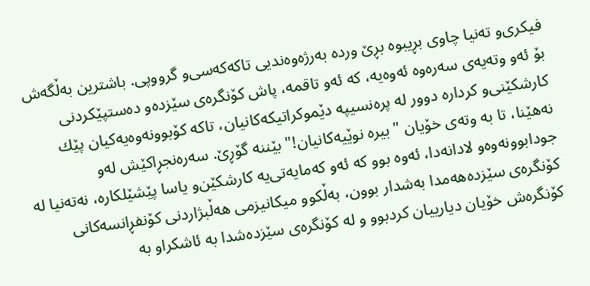فیكری‌‌و ته‌نیا چاوی‌ بڕیبوه‌ بڕێ‌ ورده‌ به‌رژه‌وه‌ندیی‌ تاكه‌كه‌سی‌و گرووپی‌. باشترین به‌ڵگه‌ش بۆ ئه‌‌و وته‌یه‌ی‌ سه‌ره‌وه‌ ئه‌وه‌یه‌، كه‌ ئه‌‌و تاقمه‌، پاش كۆنگره‌ی‌ سێزده‌‌و ده‌ستپێكردنی‌ كارشكێنی‌‌و كرداره‌ دوور له‌ پره‌نسیپه‌ دێموكراتیكه‌كانیان، تاكه‌ كۆبوونه‌وه‌یه‌كیان پێك نه‌هێنا، تا به‌ وته‌ی‌ خۆیان "بیره‌ نوێیه‌كانیان!" بێننه‌ گۆڕێ‌. سه‌ره‌نجڕاكێش له‌‌و جودابوونه‌وه‌‌و لادانه‌دا، ئه‌وه‌ بو‌و كه‌ ئه‌‌و كه‌مایه‌تی‌یه‌ كارشكێن‌و یاسا پێشێلكاره‌، نه‌ته‌نیا له‌ كۆنگره‌ی‌ سێزده‌هه‌مدا به‌شدار بوون، به‌ڵكو‌و میكانیزمی‌ هه‌ڵبژاردنی‌ كۆنفڕانسه‌كانی‌ كۆنگره‌ش خۆیان دیارییان كردبو‌و ‌و له‌ كۆنگره‌ی‌ سێزده‌شدا به‌ ئاشكرا‌و به‌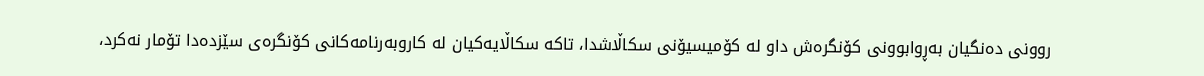روونی‌ ده‌نگیان به‌ڕوابوونی‌ كۆنگره‌ش دا‌و له‌ كۆمیسیۆنی‌ سكاڵاشدا، تاكه‌ سكاڵایه‌كیان له‌ كاروبه‌رنامه‌كانی‌ كۆنگره‌ی‌ سێزده‌دا تۆمار نه‌كرد،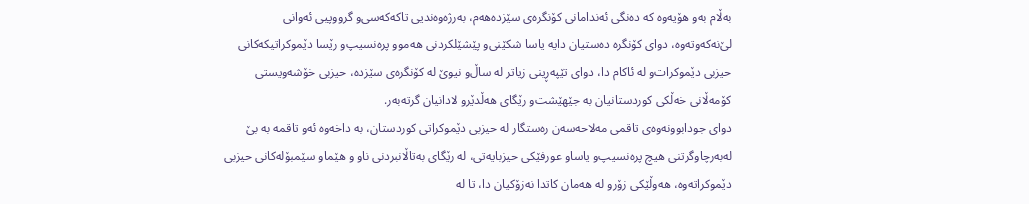به‌ڵام به‌‌و هۆیه‌وه‌ كه‌ ده‌نگی‌ ئه‌ندامانی‌ كۆنگره‌ی‌ سێزده‌هه‌م، به‌رژه‌وه‌ندیی‌ تاكه‌كه‌سی‌و گرووپیی‌ ئه‌وانی‌ لێ‌نه‌كه‌وته‌وه‌، دوای‌ كۆنگره‌ ده‌ستیان دایه‌ یاسا شكێنی‌‌و پێشێلكردنی‌ هه‌مو‌و پره‌نسیپ‌و رێسا دێموكراتیكه‌كانی‌ حیزبی‌ دێموكرات‌و له‌ ئاكام دا، دوای‌ تێپه‌ڕینی‌ زیاتر له‌ ساڵ‌و نیوێ‌ له‌ كۆنگره‌ی‌ سێزده‌، حیزبی‌ خۆشه‌ویستی‌ كۆمه‌ڵانی‌ خه‌ڵكی‌ كوردستانیان به‌ جێهێشت‌و رێگای‌ هه‌ڵدێر‌و لادانیان گرته‌به‌ر.
دوای‌ جودابوونه‌وه‌ی‌ تاقمی‌ مه‌لاحه‌سه‌ن ره‌ستگار له‌ حیزبی‌ دێموكراتی‌ كوردستان، به‌ داخه‌وه‌ ئه‌‌و تاقمه‌ به‌ بێ‌ له‌به‌رچاوگرتنی‌ هیچ پره‌نسیپ‌و یاسا‌و عورفێكی‌ حیزبایه‌تی‌، له‌ رێگای‌ به‌تاڵانبردنی‌ نا‌و ‌و هێما‌و سێمبۆله‌كانی‌ حیزبی‌ دێموكراته‌وه‌، هه‌وڵێكی‌ زۆر‌و له‌ هه‌مان كاتدا نه‌زۆكیان دا، تا له‌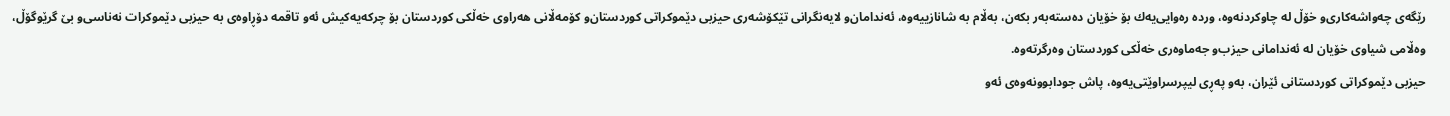رێگه‌ی‌ چه‌واشه‌كاری‌‌و خۆڵ له‌ چاوكردنه‌وه‌، ورده‌ ره‌وایی‌یه‌ك بۆ خۆیان ده‌سته‌به‌ر بكه‌ن، به‌ڵام به‌ شانازییه‌وه‌، ئه‌ندامان‌و لایه‌نگرانی‌ تێكۆشه‌ری‌ حیزبی‌ دێموكراتی‌ كوردستان‌و كۆمه‌ڵانی‌ هه‌راوی‌ خه‌ڵكی‌ كوردستان بۆ چركه‌یه‌كیش ئه‌‌و تاقمه‌ دۆڕاوه‌ی‌ به‌ حیزبی‌ دێموكرات نه‌ناسی‌و بێ‌ گرێوگۆڵ، وه‌ڵامی‌ شیاوی‌ خۆیان له‌ ئه‌ندامانی‌ حیزب‌و جه‌ماوه‌ری‌ خه‌ڵكی‌ كوردستان وه‌رگرته‌وه‌.
حیزبی‌ دێموكراتی‌ كوردستانی‌ ئێران، به‌‌و په‌ڕی‌ لیپرسراوێتی‌یه‌وه‌، پاش جودابوونه‌وه‌ی‌ ئه‌‌و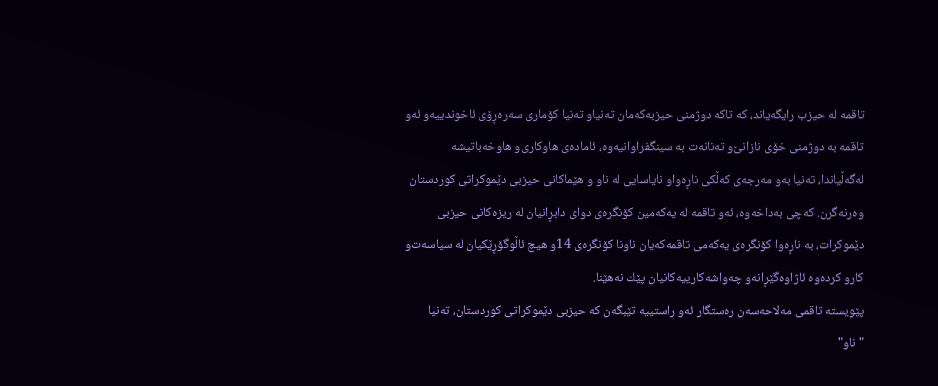تاقمه‌ له‌ حیزب رایگه‌یاند، كه‌ تاكه‌ دوژمنی‌ حیزبه‌كه‌مان ته‌نیا‌و ته‌نیا كۆماری‌ سه‌ره‌ڕۆی‌ ئاخوندییه‌‌و ئه‌‌و تاقمه‌ به‌ دوژمنی‌ خۆی‌ نازانێ‌‌و ته‌نانه‌ت به‌ سینگفراوانیه‌وه‌، ئاماده‌ی‌ هاوكاری‌‌و هاوخه‌باتیشه‌ له‌گه‌ڵیاندا، ته‌نیا به‌‌و مه‌رجه‌ی‌ كه‌ڵكی‌ ناڕه‌وا‌و نایاسایی‌ له‌ نا‌و ‌و هێماكانی‌ حیزبی‌ دێموكراتی‌ كوردستان وه‌رنه‌گرن. كه‌چی‌ به‌داخه‌وه‌، ئه‌‌و تاقمه‌ له‌ یه‌كه‌مین كۆنگره‌ی‌ دوای‌ دابڕانیان له‌ ریزه‌كانی‌ حیزبی‌ دێموكرات، به‌ ناڕه‌وا كۆنگره‌ی‌ یه‌كه‌می‌ تاقمه‌كه‌یان ناونا كۆنگره‌ی‌ 14و هیچ ئاڵوگۆڕێكیان له‌ سیاسه‌ت‌و كار‌و كرده‌وه‌ ئاژاوه‌گێڕانه‌‌و چه‌واشه‌كارییه‌كانیان پێك نه‌هێنا.
پێویسته‌ تاقمی‌ مه‌لاحه‌سه‌ن ره‌ستگار ئه‌‌و راستییه‌ تێبگه‌ن كه‌ حیزبی‌ دێموكراتی‌ كوردستان، ته‌نیا "ناو"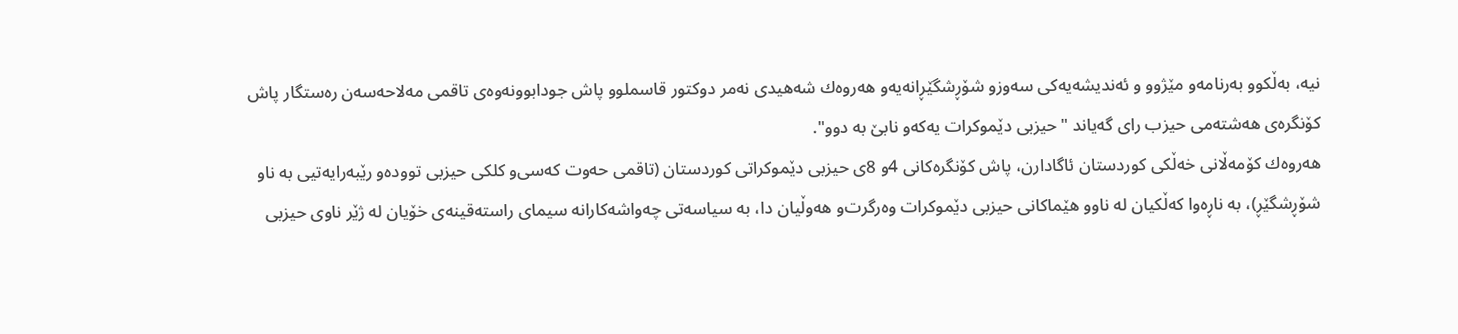نیه‌، به‌ڵكو‌و به‌رنامه‌‌و مێژو‌و ‌و ئه‌ندیشه‌یه‌كی‌ سه‌وز‌و شۆڕشگێڕانه‌یه‌‌و هه‌روه‌ك شه‌هیدی‌ نه‌مر دوكتور قاسملو‌و پاش جودابوونه‌وه‌ی‌ تاقمی‌ مه‌لاحه‌سه‌ن ره‌ستگار پاش كۆنگره‌ی‌ هه‌شته‌می‌ حیزب رای‌ گه‌یاند "حیزبی‌ دێموكرات یه‌كه‌‌و نابێ‌ به‌ دوو".
هه‌روه‌ك كۆمه‌ڵانی‌ خه‌ڵكی‌ كوردستان ئاگادارن، پاش كۆنگره‌كانی‌ 4و 8ی‌ حیزبی‌ دێموكراتی‌ كوردستان (تاقمی‌ حه‌وت كه‌سی‌و كلكی‌ حیزبی‌ تووده‌‌و رێبه‌رایه‌تیی‌ به‌ نا‌و شۆڕشگێڕ)، به‌ ناڕه‌وا كه‌ڵكیان له‌ ناو‌و هێماكانی‌ حیزبی‌ دێموكرات وه‌رگرت‌و هه‌وڵیان دا، به‌ سیاسه‌تی‌ چه‌واشه‌كارانه‌ سیمای‌ راسته‌قینه‌ی‌ خۆیان له‌ ژێر ناوی‌ حیزبی‌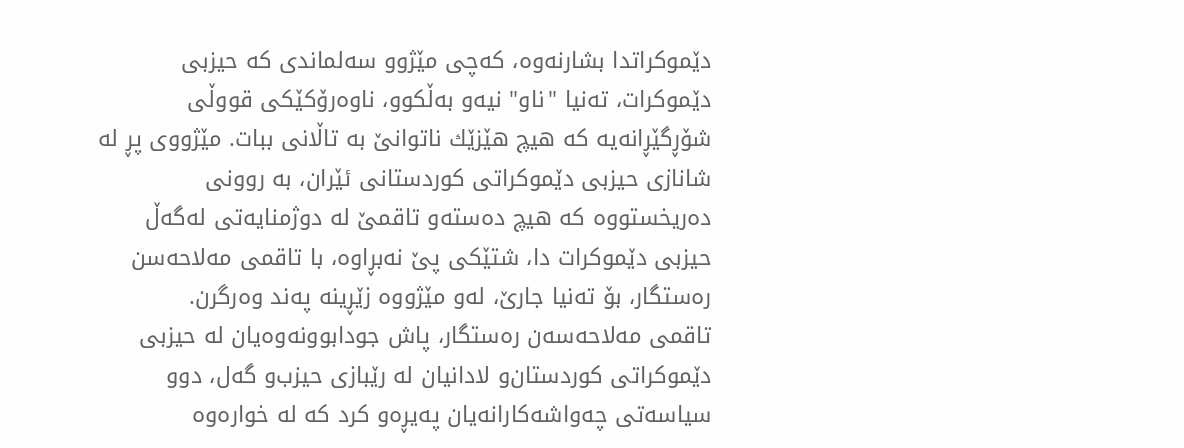دێموكراتدا بشارنه‌وه‌، كه‌چی‌ مێژو‌و سه‌لماندی‌ كه‌ حیزبی‌ دێموكرات، ته‌نیا "ناو" نیه‌‌و به‌ڵكوو، ناوه‌رۆكێكی‌ قووڵی‌ شۆڕگێڕانه‌یه‌ كه‌ هیچ هێزێك ناتوانێ‌ به‌ تاڵانی‌ ببات. مێژووی‌ پڕ له‌ شانازی‌ حیزبی‌ دێموكراتی‌ كوردستانی‌ ئێران، به‌ روونی‌ ده‌ریخستووه‌ كه‌ هیچ ده‌سته‌‌و تاقمێ‌ له‌ دوژمنایه‌تی‌ له‌گه‌ڵ حیزبی‌ دێموكرات دا، شتێكی‌ پێ‌ نه‌بڕاوه‌، با تاقمی‌ مه‌لاحه‌سن ره‌ستگار، بۆ ته‌نیا جارێ‌، له‌‌و مێژووه‌ زێڕینه‌ په‌ند وه‌رگرن.
تاقمی‌ مه‌لاحه‌سه‌ن ره‌ستگار، پاش جودابوونه‌وه‌یان له‌ حیزبی‌ دێموكراتی‌ كوردستان‌و لادانیان له‌ رێبازی‌ حیزب‌و گه‌ل، دو‌و سیاسه‌تی‌ چه‌واشه‌كارانه‌یان په‌یڕه‌‌و كرد كه‌ له‌ خواره‌وه‌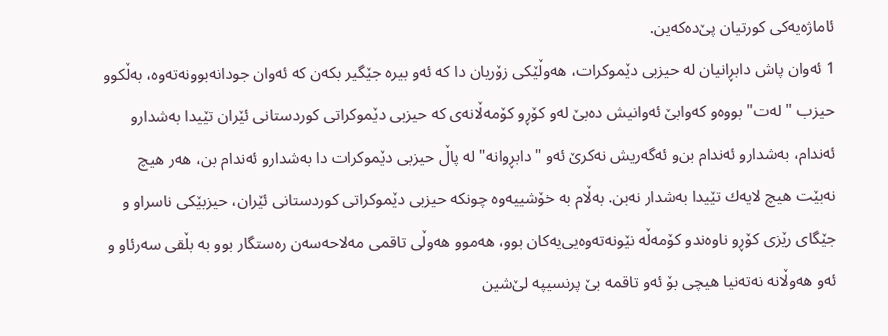ئاماژه‌یه‌كی‌ كورتیان پێ‌ده‌كه‌ین.
1 ئه‌وان پاش دابڕانیان له‌ حیزبی‌ دێموكرات، هه‌وڵێكی‌ زۆریان دا كه‌ ئه‌‌و بیره‌ جێگیر بكه‌ن كه‌ ئه‌وان جودانه‌بوونه‌ته‌وه‌، به‌ڵكو‌و حیزب "له‌ت" بووه‌‌و كه‌وابێ‌ ئه‌وانیش ده‌بێ‌ له‌‌و كۆڕ‌و كۆمه‌ڵانه‌ی‌ كه‌ حیزبی‌ دێموكراتی‌ كوردستانی‌ ئێران تێیدا به‌شدار‌و ئه‌ندام، به‌شدار‌و ئه‌ندام بن‌و ئه‌گه‌ریش نه‌كرێ‌ ئه‌‌و "دابڕوانه‌" له‌ پاڵ حیزبی‌ دێموكرات دا به‌شدار‌و ئه‌ندام بن، هه‌ر هیچ نه‌بێت هیچ لایه‌ك تێیدا به‌شدار نه‌بن. به‌ڵام به‌ خۆشییه‌وه‌ چونكه‌ حیزبی‌ دێموكراتی‌ كوردستانی‌ ئێران، حیزبێكی‌ ناسرا‌و ‌و جێگای‌ رێزی‌ كۆڕ‌و ناوه‌ند‌و كۆمه‌ڵه‌ نێونه‌ته‌وه‌یی‌یه‌كان بوو، هه‌مو‌و هه‌وڵی‌ تاقمی‌ مه‌لاحه‌سه‌ن ره‌ستگار بو‌و به‌ بڵقی‌ سه‌رئا‌و ‌و ئه‌‌و هه‌وڵانه‌ نه‌ته‌نیا هیچی‌ بۆ ئه‌‌و تاقمه‌ بێ‌ پرنسیپه‌ لێ‌شین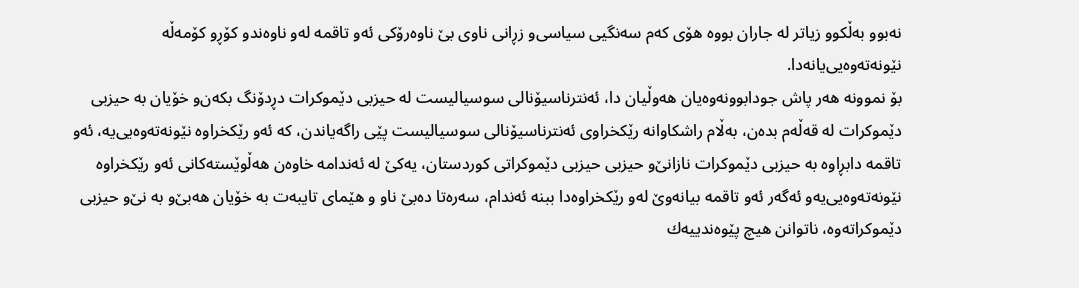نه‌بو‌و به‌ڵكو‌و زیاتر له‌ جاران بووه‌ هۆی‌ كه‌م سه‌نگیی‌ سیاسی‌و زڕانی‌ ناوی‌ بێ‌ ناوه‌رۆكی‌ ئه‌‌و تاقمه‌ له‌‌و ناوه‌ند‌و كۆڕ‌و كۆمه‌ڵه‌ نێونه‌ته‌وه‌یی‌یانه‌دا.
بۆ نموونه‌ هه‌ر پاش جودابوونه‌وه‌یان هه‌وڵیان دا، ئه‌نترناسیۆنالی‌ سوسیالیست له‌ حیزبی‌ دێموكرات دڕدۆنگ بكه‌ن‌و خۆیان به‌ حیزبی‌ دێموكرات له‌ قه‌ڵه‌م بده‌ن، به‌ڵام راشكاوانه‌ رێكخراوی‌ ئه‌نترناسیۆنالی‌ سوسیالیست پێی‌ راگه‌یاندن، كه‌ ئه‌‌و رێكخراوه‌ نێونه‌ته‌وه‌یی‌یه‌، ئه‌‌و تاقمه‌ دابڕاوه‌ به‌ حیزبی‌ دێموكرات نازانێ‌‌و حیزبی‌ حیزبی‌ دێموكراتی‌ كوردستان، یه‌كێ‌ له‌ ئه‌ندامه‌ خاوه‌ن هه‌ڵوێسته‌كانی‌ ئه‌‌و رێكخراوه‌ نێونه‌ته‌وه‌یی‌یه‌‌و ئه‌گه‌ر ئه‌‌و تاقمه‌ بیانه‌وێ‌ له‌‌و رێكخراوه‌دا ببنه‌ ئه‌ندام، سه‌ره‌تا ده‌بێ‌ نا‌و ‌و هێمای‌ تایبه‌ت به‌ خۆیان هه‌بێ‌‌و به‌ نێ‌و حیزبی‌ دێموكراته‌وه‌، ناتوانن هیچ پێوه‌ندییه‌ك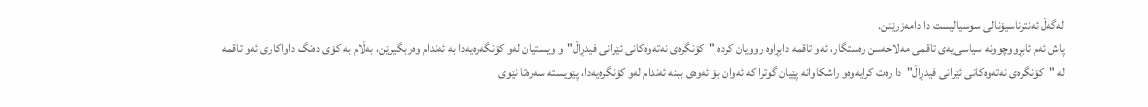له‌گه‌ڵ ئه‌نترناسیۆنالی‌ سوسیالیست دا دامه‌زرێنن.
پاش ئه‌م ئابڕووچوونه‌ سیاسی‌یه‌ی‌ تاقمی‌ مه‌لاحه‌سن ره‌ستگار، ئه‌‌و تاقمه‌ دابڕاوه‌ روویان كرده‌ "كۆنگره‌ی‌ نه‌ته‌وه‌كانی‌ ئێرانی‌ فیدڕاڵ"و ویستیان له‌‌و كۆنگه‌ره‌یه‌دا به‌ ئه‌ندام وه‌ربگیرێن، به‌ڵام به‌ كۆی‌ ده‌نگ داواكاری‌ ئه‌‌و تاقمه‌ له‌ "كۆنگره‌ی‌ نه‌ته‌وه‌كانی‌ ئێرانی‌ فیدڕاڵ"دا ره‌ت كرایه‌وه‌‌و راشكاوانه‌ پێیان گوترا كه‌ ئه‌وان بۆ ئه‌وه‌ی‌ ببنه‌ ئه‌ندام له‌‌و كۆنگره‌یه‌دا، پێویسته‌ سه‌ره‌تا نێوی‌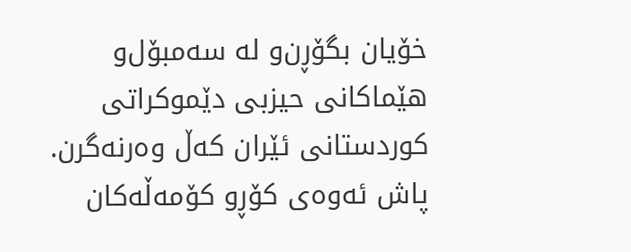خۆیان بگۆڕن‌و له‌ سه‌مبۆل‌و هێماكانی‌ حیزبی‌ دێموكراتی‌ كوردستانی‌ ئێران كه‌ڵ وه‌رنه‌گرن.
پاش ئه‌وه‌ی‌ كۆڕ‌و كۆمه‌ڵه‌كان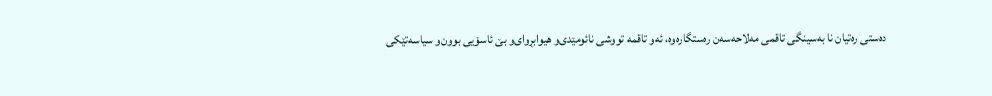ده‌ستی‌ ره‌تیان نا به‌سینگی‌ تاقمی‌ مه‌لاحه‌سه‌ن ره‌ستگاره‌وه‌، ئه‌‌و تاقمه‌ تووشی‌ نائومێدی‌‌و هیوابڕوای‌‌و بێ‌ ئاسۆیی‌ بوون‌و سیاسه‌تێكی‌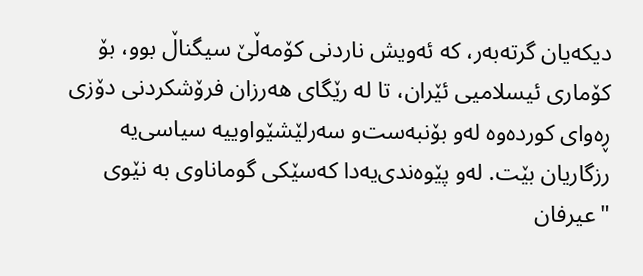دیكه‌یان گرته‌به‌ر، كه‌ ئه‌ویش ناردنی‌ كۆمه‌ڵێ‌ سیگناڵ بوو، بۆ كۆماری‌ ئیسلامیی‌ ئێران، تا له‌ رێگای‌ هه‌رزان فرۆشكردنی‌ دۆزی‌ ڕه‌وای‌ كورده‌وه‌ له‌‌و بۆنبه‌ست‌و سه‌رلێشێواوییه‌ سیاسی‌یه‌ رزگاریان بێت. له‌‌و پێوه‌ندی‌یه‌دا كه‌سێكی‌ گوماناوی‌ به‌ نێوی‌ "عیرفان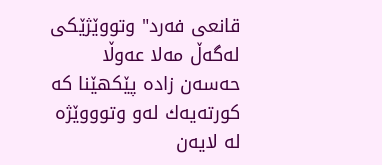قانعی‌ فه‌رد" وتووێژێكی‌ له‌گه‌ڵ مه‌لا عه‌وڵا حه‌سه‌ن زاده‌ پێكهێنا كه‌ كورته‌یه‌ك له‌‌و وتوووێژه‌ له‌ لایه‌ن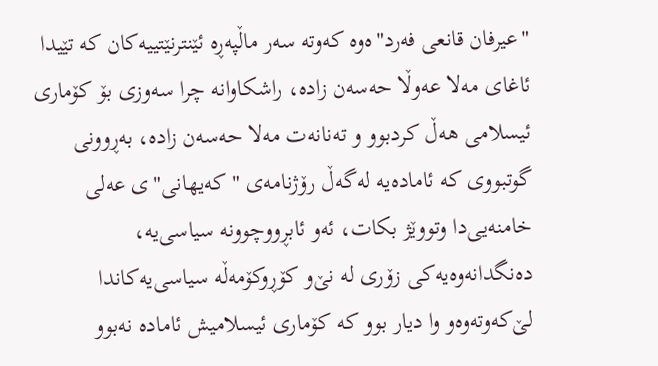"عیرفان قانعی‌ فه‌رد"ه‌وه‌ كه‌وته‌ سه‌ر ماڵپه‌ڕه‌ ئێنترنێتییه‌كان كه‌ تێیدا ئاغای‌ مه‌لا عه‌وڵا حه‌سه‌ن زاده‌، راشكاوانه‌ چرا سه‌وزی‌ بۆ كۆماری‌ ئیسلامی‌ هه‌ڵ كردبو‌و ‌و ته‌نانه‌ت مه‌لا حه‌سه‌ن زاده‌، به‌ڕوونی‌ گوتبووی‌ كه‌ ئاماده‌یه‌ له‌گه‌ڵ رۆژنامه‌ی‌ "كه‌یهانی‌"ی‌ عه‌لی‌ خامنه‌یی‌دا وتووێژ بكات، ئه‌‌و ئابڕووچوونه‌ سیاسی‌یه‌، ده‌نگدانه‌وه‌یه‌كی‌ زۆری‌ له‌ نێ‌و كۆڕوكۆمه‌ڵه‌ سیاسی‌یه‌كاندا لێ‌كه‌وته‌وه‌‌و وا دیار بو‌و كه‌ كۆماری‌ ئیسلامیش ئاماده‌ نه‌بو‌و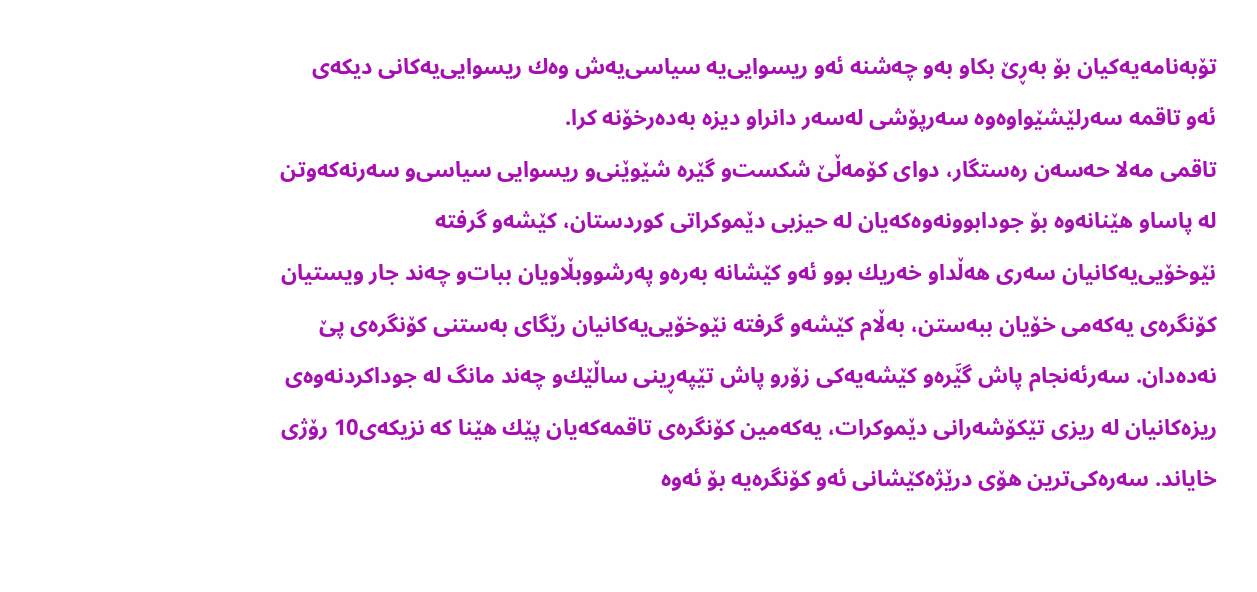تۆبه‌نامه‌یه‌كیان بۆ به‌ڕێ‌ بكا‌و به‌‌و چه‌شنه‌ ئه‌‌و ریسوایی‌یه‌ سیاسی‌یه‌ش وه‌ك ریسوایی‌یه‌كانی‌ دیكه‌ی‌ ئه‌‌و تاقمه‌ سه‌رلێشێواوه‌وه‌ سه‌رپۆشی‌ له‌سه‌ر دانرا‌و دیزه‌ به‌ده‌رخۆنه‌ كرا.
تاقمی‌ مه‌لا حه‌سه‌ن ره‌ستگار، دوای‌ كۆمه‌ڵێ‌ شكست‌و گێره‌ شێوێنی‌‌و ریسوایی‌ سیاسی‌و سه‌رنه‌كه‌وتن له‌ پاسا‌و هێنانه‌وه‌ بۆ جودابوونه‌وه‌كه‌یان له‌ حیزبی‌ دێموكراتی‌ كوردستان، كێشه‌‌و گرفته‌ نێوخۆیی‌یه‌كانیان سه‌ری‌ هه‌ڵدا‌و خه‌ریك بو‌و ئه‌‌و كێشانه‌ به‌ره‌‌و په‌رشووبڵاویان ببات‌و چه‌ند جار ویستیان كۆنگره‌ی‌ یه‌كه‌می‌ خۆیان ببه‌ستن، به‌ڵام كێشه‌‌و گرفته‌ نێوخۆیی‌یه‌كانیان رێگای‌ به‌ستنی‌ كۆنگره‌ی‌ پێ‌ نه‌ده‌دان. سه‌رئه‌نجام پاش گێَره‌‌و كێشه‌یه‌كی‌ زۆر‌و پاش تێپه‌ڕینی‌ ساڵێك‌و چه‌ند مانگ له‌ جوداكردنه‌وه‌ی‌ ریزه‌كانیان له‌ ریزی‌ تێكۆشه‌رانی‌ دێموكرات، یه‌كه‌مین كۆنگره‌ی‌ تاقمه‌كه‌یان پێك هێنا كه‌ نزیكه‌ی‌10 رۆژی‌ خایاند. سه‌ره‌كی‌ترین هۆی‌ درێژه‌كێشانی‌ ئه‌‌و كۆنگره‌یه‌ بۆ ئه‌وه‌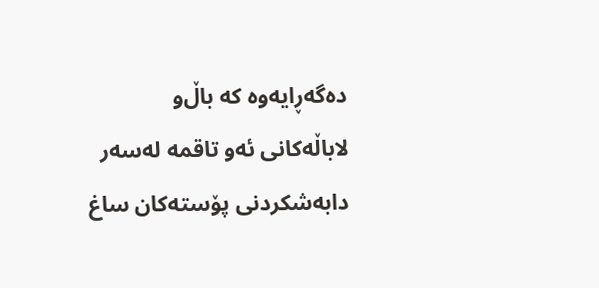ده‌گه‌ڕایه‌وه‌ كه‌ باڵ‌و لاباڵه‌كانی‌ ئه‌‌و تاقمه‌ له‌سه‌ر دابه‌شكردنی‌ پۆسته‌كان ساغ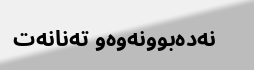نه‌ده‌بوونه‌وه‌‌و ته‌نانه‌ت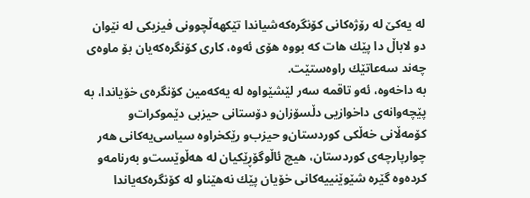له‌ یه‌كێ‌ له‌ رۆژه‌كانی‌ كۆنگره‌كه‌شیاندا تێكهه‌ڵچوونی‌ فیزیكی‌ له‌ نێوان د‌و لاباڵ دا پێك هات كه‌ بووه‌ هۆی‌ ئه‌وه‌، كاری‌ كۆنگره‌كه‌یان بۆ ماوه‌ی‌ چه‌ند سه‌عاتێك راوه‌ستێت.
به‌ داخه‌وه‌، ئه‌‌و تاقمه‌ سه‌ر لێشێواوه‌ له‌ یه‌كه‌مین كۆنگره‌ی‌ خۆیاندا، به‌ پێچه‌وانه‌ی‌ داخوازیی‌ دڵسۆزان‌و دۆستانی‌ حیزبی‌ دێموكرات‌و كۆمه‌ڵانی‌ خه‌ڵكی‌ كوردستان‌و حیزب‌و رێكخراوه‌ سیاسی‌یه‌كانی‌ هه‌ر چوارپارچه‌ی‌ كوردستان، هیچ ئاڵوگۆڕێكیان له‌ هه‌ڵوێست‌و به‌رنامه‌‌و كرده‌وه‌ گێره‌ شێوێنییه‌كانی‌ خۆیان پێك نه‌هێنا‌و له‌ كۆنگره‌كه‌یاندا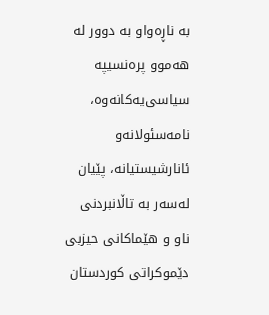به‌ ناڕه‌وا‌و به‌ دوور له‌ هه‌مو‌و پره‌نسیپه‌ سیاسی‌یه‌كانه‌وه‌، نامه‌سئولانه‌‌و ئانارشیستیانه‌، پێیان له‌سه‌ر به‌ تاڵانبردنی‌ نا‌و ‌و هێماكانی‌ حیزبی‌ دێموكراتی‌ كوردستان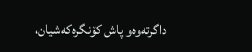داگرته‌وه‌‌و پاش كۆنگره‌كه‌شیان،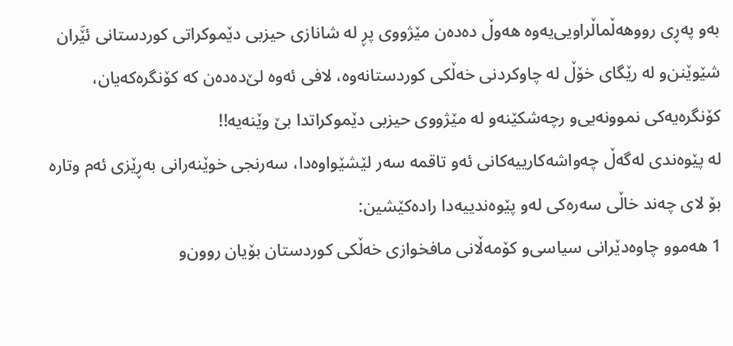به‌‌و په‌ڕی‌ رووهه‌ڵماڵراویی‌یه‌وه‌ هه‌وڵ ده‌ده‌ن مێژووی‌ پڕ له‌ شانازی‌ حیزبی‌ دێموكراتی‌ كوردستانی‌ ئێَران شێوێنن‌و له‌ رێگای‌ خۆڵ له‌ چاوكردنی‌ خه‌ڵكی‌ كوردستانه‌وه‌، لافی‌ ئه‌وه‌ لێ‌ده‌ده‌ن كه‌ كۆنگره‌كه‌یان، كۆنگره‌یه‌كی‌ نموونه‌یی‌و رچه‌شكێنه‌‌و له‌ مێژووی‌ حیزبی‌ دێموكراتدا بێ‌ وێنه‌یه‌!!
له‌ پێوه‌ندی‌ له‌گه‌ڵ چه‌واشه‌كارییه‌كانی‌ ئه‌‌و تاقمه‌ سه‌ر لێشێواوه‌دا، سه‌رنجی‌ خوێنه‌رانی‌ به‌ڕێزی‌ ئه‌م وتاره‌ بۆ لای‌ چه‌ند خاڵی‌ سه‌ره‌كی‌ له‌‌و پێوه‌ندییه‌دا راده‌كێشین:
1 هه‌مو‌و چاوه‌دێرانی‌ سیاسی‌و كۆمه‌ڵانی‌ مافخوازی‌ خه‌ڵكی‌ كوردستان بۆیان روون‌و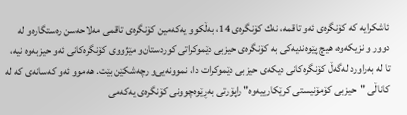ئاشكرایه‌ كه‌ كۆنگره‌ی‌ ئه‌‌و تاقمه‌، نه‌ك كۆنگره‌ی‌ 14، به‌ڵكو‌و یه‌كه‌مین كۆنگره‌ی‌ تاقمی‌ مه‌لاحه‌سن ره‌ستگاره‌‌و له‌ دوور ‌و نزیكه‌وه‌، هیچ پێوه‌ندیه‌كی‌ به‌ كۆنگره‌ی‌ حیزبی‌ دێموكراتی‌ كوردستان‌و مێژووی‌ كۆنگره‌كانی‌ ئه‌‌و حیزبه‌وه‌ نیه‌، تا له‌ به‌راورد له‌گه‌ڵ كۆنگره‌كانی‌ دیكه‌ی‌ حیزبی‌ دێموكرات دا، نموونه‌یی‌و رچه‌شكێن بێت. هه‌مو‌و ئه‌‌و كه‌سانه‌ی‌ كه‌ له‌ كاناڵی‌ "حیزبی‌ كۆمۆنیستی‌ كرێكارییه‌وه‌" راپۆرتی‌ به‌ڕێوه‌چوونی‌ كۆنگره‌ی‌ یه‌كه‌می‌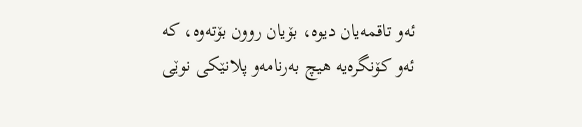ئه‌‌و تاقمه‌یان دیوه‌، بۆیان روون بۆته‌وه‌، كه‌ ئه‌‌و كۆنگره‌یه‌ هیچ به‌رنامه‌‌و پلانێكی‌ نوێی‌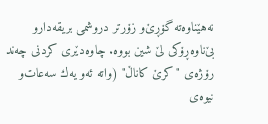نه‌هێناوه‌ته‌ گۆڕێ‌‌و زۆرتر دروشمی‌ بریقه‌دار‌و بێ‌ناوه‌ڕۆكی‌ لێ‌ شین بووه‌. چاوه‌دێری‌ كردنی‌ چه‌ند رۆژه‌ی‌ "كرێ‌ كاناڵ" (واته‌ ئه‌‌و یه‌ك سه‌عات‌و نیوه‌ی‌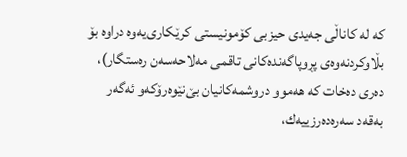كه‌ له‌ كاناڵی‌ جه‌یدی‌ حیزبی‌ كۆمونیستی‌ كرێكاری‌یه‌وه‌ دراوه‌ بۆ بڵاوكردنه‌وه‌ی‌ پڕوپاگه‌نده‌كانی‌ تاقمی‌ مه‌لاحه‌سه‌ن ره‌ستگار)، ده‌ری‌ ده‌خات كه‌ هه‌مو‌و دروشمه‌كانیان بێ‌نێوه‌رۆكه‌‌و ئه‌گه‌ر به‌قه‌د سه‌ره‌ده‌رزییه‌ك،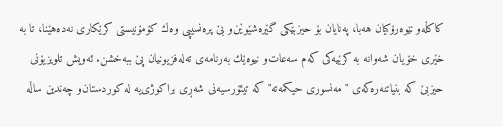كاكڵه‌‌و نێوه‌رۆكیان هه‌با، په‌نایان بۆ حیزبێكی‌ گێره‌شێوێن‌و بێ‌ پره‌نسیپی‌ وه‌ك كۆمۆنیستی‌ كرێكاری‌ نه‌ده‌هێنا، تا به‌ خێری‌ خۆیان شه‌وانه‌ به‌ كرێیه‌كی‌ كه‌م سه‌عات‌و نیوه‌ێك به‌رنامه‌ی‌ ته‌له‌فزیونیان پێ‌ ببه‌خشن. ئه‌ویش تلویزیۆنی‌ حیزبێ‌ كه‌ بنیاتنه‌ره‌كه‌ی‌ "مه‌نسوری‌ حیكمه‌ته‌" كه‌ تیئۆرسیه‌نی‌ شه‌ڕی‌ براكوژی‌یه‌ له‌ كوردستان‌و چه‌ندین ساڵه‌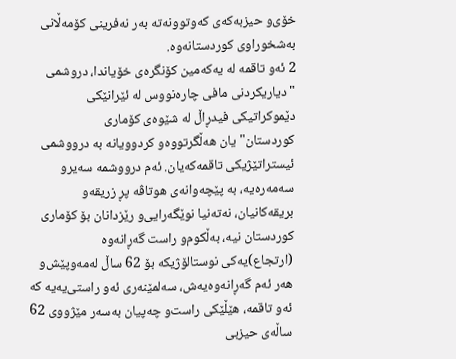خۆی‌و حیزبه‌كه‌ی‌ كه‌وتوونه‌ته‌ به‌ر نه‌فرینی‌ كۆمه‌ڵانی‌ به‌شخوراوی‌ كوردستانه‌وه‌.
2 ئه‌‌و تاقمه‌ له‌ یه‌كه‌مین كۆنگره‌ی‌ خۆیاندا، دروشمی‌ "دیاریكردنی‌ مافی‌ چاره‌نووس له‌ ئێرانێكی‌ دێموكراتیكی‌ فیدڕاڵ له‌ شێوه‌ی‌ كۆماری‌ كوردستان"یان هه‌ڵگرتووه‌‌و كردوویانه‌ به‌ درووشمی‌ ئیستراتێژیكی‌ تاقمه‌كه‌یان. ئه‌م درووشمه‌ سه‌یر‌و سه‌مه‌ره‌یه‌، به‌ پێچه‌وانه‌ی‌ هوتاڤه‌ پڕ زریقه‌‌و بریقه‌كانیان، نه‌ته‌نیا نوێگه‌رایی‌‌و رێزدانان بۆ كۆماری‌ كوردستان نیه‌، به‌ڵكوم‌و راست گه‌ڕانه‌وه‌ (ارتجاع)یه‌كی‌ نوستالۆژیكه‌ بۆ 62 ساڵ له‌مه‌وپێش‌و هه‌ر ئه‌م گه‌ڕانه‌وه‌یه‌ش، سه‌لمێنه‌ری‌ ئه‌‌و راستی‌یه‌یه‌ كه‌ ئه‌‌و تاقمه‌، هێڵێكی‌ راست‌و چه‌پیان به‌سه‌ر مێژووی‌ 62 ساڵه‌ی‌ حیزبی‌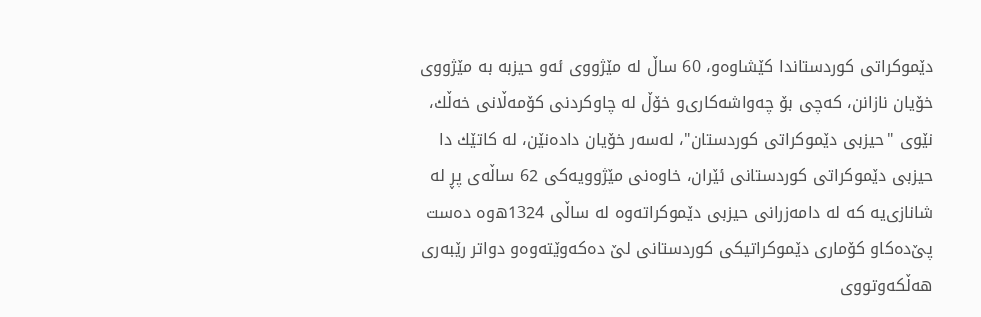دێموكراتی‌ كوردستاندا كێشاوه‌‌و، 60 ساڵ له‌ مێژووی‌ ئه‌‌و حیزبه‌ به‌ مێژووی‌ خۆیان نازانن، كه‌چی‌ بۆ چه‌واشه‌كاری‌‌و خۆڵ له‌ چاوكردنی‌ كۆمه‌ڵانی‌ خه‌ڵك، نێوی‌ "حیزبی‌ دێموكراتی‌ كوردستان"، له‌سه‌ر خۆیان داده‌نێن، له‌ كاتێك دا حیزبی‌ دێموكراتی‌ كوردستانی‌ ئێران، خاوه‌نی‌ مێژوویه‌كی‌ 62 ساڵه‌ی‌ پڕ له‌ شانازی‌یه‌ كه‌ له‌ دامه‌زرانی‌ حیزبی‌ دێموكراته‌وه‌ له‌ ساڵی‌ 1324ه‌وه‌ ده‌ست پێ‌ده‌كا‌و كۆماری‌ دێموكراتیكی‌ كوردستانی‌ لێ‌ ده‌كه‌وێته‌وه‌‌و دواتر رێبه‌ری‌ هه‌ڵكه‌وتووی‌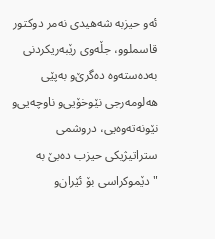ئه‌‌و حیزبه‌ شه‌هیدی‌ نه‌مر دوكتور قاسملوو، جڵه‌وی‌ رێبه‌ریكردنی‌ به‌ده‌سته‌وه‌ ده‌گرێ‌‌و به‌پێی‌ هه‌لومه‌رجی‌ نێوخۆیی‌‌و ناوچه‌یی‌‌و نێونه‌ته‌وه‌یی‌، دروشمی‌ ستراتیژیكی‌ حیزب ده‌بێ‌ به‌ "دێموكراسی‌ بۆ ئێران‌و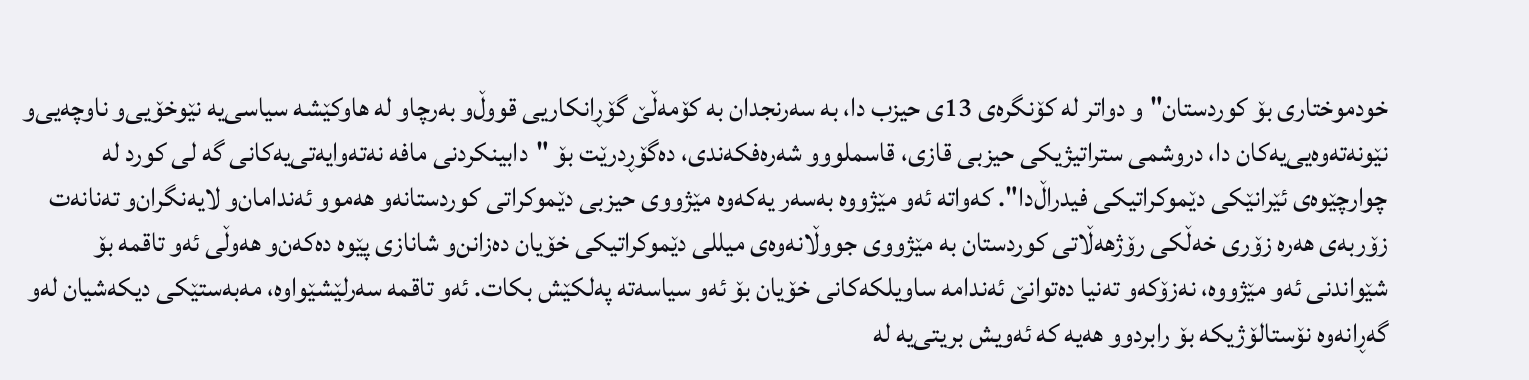خودموختاری‌ بۆ كوردستان"و دواتر له‌ كۆنگره‌ی‌ 13ی‌ حیزب دا، به‌ سه‌رنجدان به‌ كۆمه‌ڵێ‌ گۆڕانكاریی‌ قووڵ‌‌و به‌رچا‌و له‌ هاوكێشه‌ سیاسی‌یه‌ نێوخۆیی‌‌و ناوچه‌یی‌‌و نێونه‌ته‌وه‌یی‌یه‌كان دا، دروشمی‌ ستراتیژیكی‌ حیزبی‌ قازی‌، قاسملوو‌و شه‌ره‌فكه‌ندی‌، ده‌گۆڕدرێت بۆ "دابینكردنی‌ مافه‌ نه‌ته‌وایه‌تی‌یه‌كانی‌ گه‌ لی‌ كورد له‌ چوارچێوه‌ی‌ ئێرانێكی‌ دێموكراتیكی‌ فیدراڵ‌دا". كه‌واته‌ ئه‌‌و مێژووه‌ به‌سه‌ر یه‌كه‌وه‌ مێژووی‌ حیزبی‌ دێموكراتی‌ كوردستانه‌‌و هه‌مو‌و ئه‌ندامان‌و لایه‌نگران‌و ته‌نانه‌ت زۆربه‌ی‌ هه‌ره‌ زۆری‌ خه‌ڵكی‌ رۆژهه‌ڵاتی‌ كوردستان به‌ مێژووی‌ جووڵانه‌وه‌ی‌ میللی‌ دێموكراتیكی‌ خۆیان ده‌زانن‌و شانازی‌ پێوه‌ ده‌كه‌ن‌و هه‌وڵی‌ ئه‌‌و تاقمه‌ بۆ شێواندنی‌ ئه‌‌و مێژووه‌، نه‌زۆكه‌‌و ته‌نیا ده‌توانێ‌ ئه‌ندامه‌ ساویلكه‌كانی‌ خۆیان بۆ ئه‌‌و سیاسه‌ته‌ په‌لكێش بكات. ئه‌‌و تاقمه‌ سه‌رلێشێواوه‌، مه‌به‌ستێكی‌ دیكه‌شیان له‌‌و گه‌ڕانه‌وه‌ نۆستالۆژیكه‌ بۆ رابردو‌و هه‌یه‌ كه‌ ئه‌ویش بریتی‌یه‌ له‌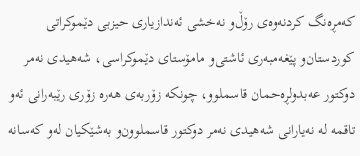كه‌مڕه‌نگ كردنه‌وه‌ی‌ رۆڵ‌‌و نه‌خشی‌ ئه‌ندازیاری‌ حیزبی‌ دێموكراتی‌ كوردستان‌و پێغه‌مبه‌ری‌ ئاشتی‌‌و مامۆستای‌ دێموكراسی‌، شه‌هیدی‌ نه‌مر دوكتور عه‌بدولڕه‌حمان قاسملوو، چونكه‌ زۆربه‌ی‌ هه‌ره‌ زۆری‌ رێبه‌رانی‌ ئه‌‌و تاقمه‌ له‌ نه‌یارانی‌ شه‌هیدی‌ نه‌مر دوكتور قاسملوون‌و به‌شێكیان له‌‌و كه‌سانه‌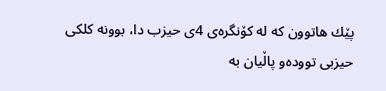پێك هاتوون كه‌ له‌ كۆنگره‌ی‌ 4ی‌ حیزب دا، بوونه‌ كلكی‌ حیزبی‌ تووده‌‌و پاڵیان به‌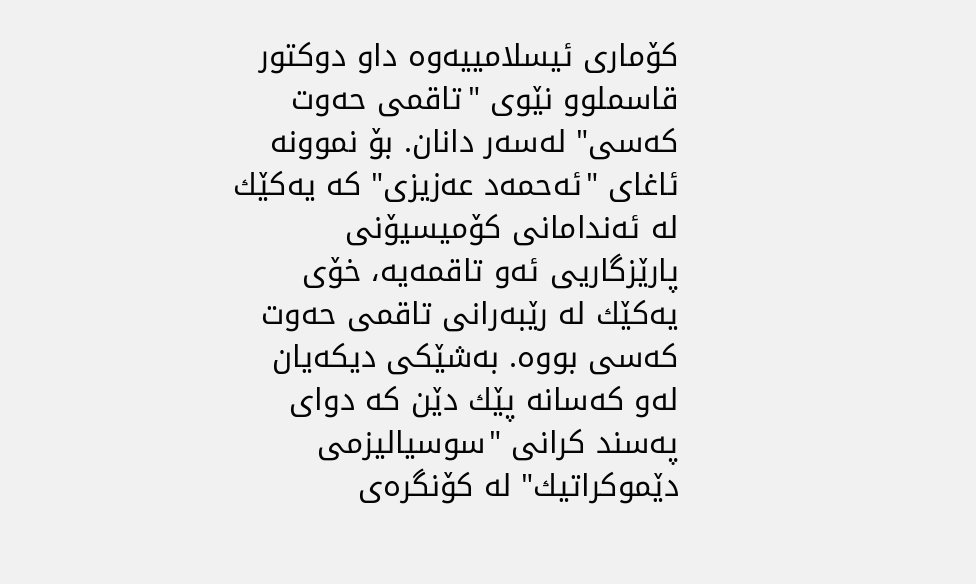كۆماری‌ ئیسلامییه‌وه‌ دا‌و دوكتور قاسملو‌و نێوی‌ "تاقمی‌ حه‌وت كه‌سی‌" له‌سه‌ر دانان. بۆ نموونه‌ ئاغای‌ "ئه‌حمه‌د عه‌زیزی‌" كه‌ یه‌كێك له‌ ئه‌ندامانی‌ كۆمیسیۆنی‌ پارێزگاریی‌ ئه‌‌و تاقمه‌یه‌، خۆی‌ یه‌كێك له‌ رێبه‌رانی‌ تاقمی‌ حه‌وت كه‌سی‌ بووه‌. به‌شێكی‌ دیكه‌یان له‌‌و كه‌سانه‌ پێك دێن كه‌ دوای‌ په‌سند كرانی‌ "سوسیالیزمی‌ دێموكراتیك" له‌ كۆنگره‌ی‌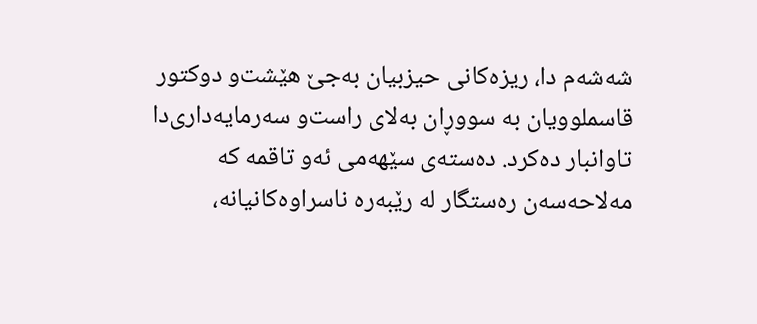شه‌شه‌م دا، ریزه‌كانی‌ حیزبیان به‌جێ‌ هێشت‌و دوكتور قاسملوویان به‌ سووڕان به‌لای‌ راست‌و سه‌رمایه‌داری‌دا تاوانبار ده‌كرد. ده‌سته‌ی‌ سێهه‌می‌ ئه‌‌و تاقمه‌ كه‌ مه‌لاحه‌سه‌ن ره‌ستگار له‌ رێبه‌ره‌ ناسراوه‌كانیانه‌،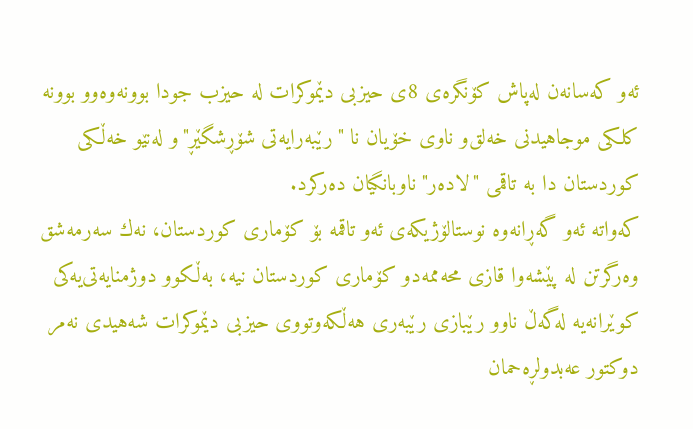ئه‌‌و كه‌سانه‌ن له‌پاش كۆنگره‌ی‌ 8ی‌ حیزبی‌ دێموكرات له‌ حیزب جودا بوونه‌وه‌و‌و بوونه‌ كلكی‌ موجاهیدنی‌ خه‌لق‌و ناوی‌ خۆیان نا "رێبه‌رایه‌تی‌ شۆڕشگێڕ"و له‌نێو خه‌ڵكی‌ كوردستان دا به‌ تاقمی‌ "لاده‌ر" ناوبانگیان ده‌ركرد.
كه‌واته‌ ئه‌‌و گه‌ڕانه‌وه‌ نوستالۆژیكه‌ی‌ ئه‌‌و تاقمه‌ بۆ كۆماری‌ كوردستان، نه‌ك سه‌رمه‌شق وه‌رگرتن له‌ پێشه‌وا قازی‌ محه‌ممه‌د‌و كۆماری‌ كوردستان نیه‌، به‌ڵكو‌و دوژمنایه‌تی‌یه‌كی‌ كوێرانه‌یه‌ له‌گه‌ڵ‌ ناو‌و رێبازی‌ رێبه‌ری‌ هه‌ڵكه‌وتووی‌ حیزبی‌ دێموكرات شه‌هیدی‌ نه‌مر دوكتور عه‌بدولڕه‌حمان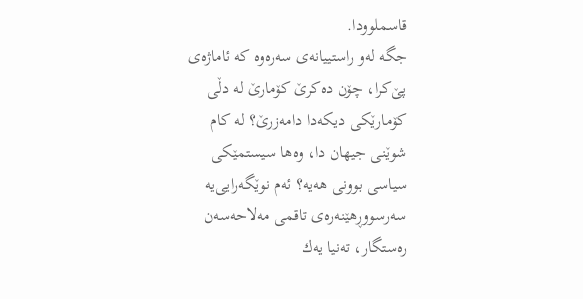قاسملوودا.
جگه‌ له‌‌و راستییانه‌ی‌ سه‌ره‌وه‌ كه‌ ئاماژه‌ی‌ پێ‌كرا، چۆن ده‌كرێ‌ كۆمارێ‌ له‌ دڵی‌ كۆمارێكی‌ دیكه‌دا دامه‌زرێ‌؟ له‌ كام شوێنی‌ جیهان دا، وه‌ها سیستمێكی‌ سیاسی‌ بوونی‌ هه‌یه‌؟ ئه‌م نوێگه‌رایی‌یه‌ سه‌رسووڕهێنه‌ره‌ی‌ تاقمی‌ مه‌لاحه‌سه‌ن ره‌ستگار، ته‌نیا یه‌ك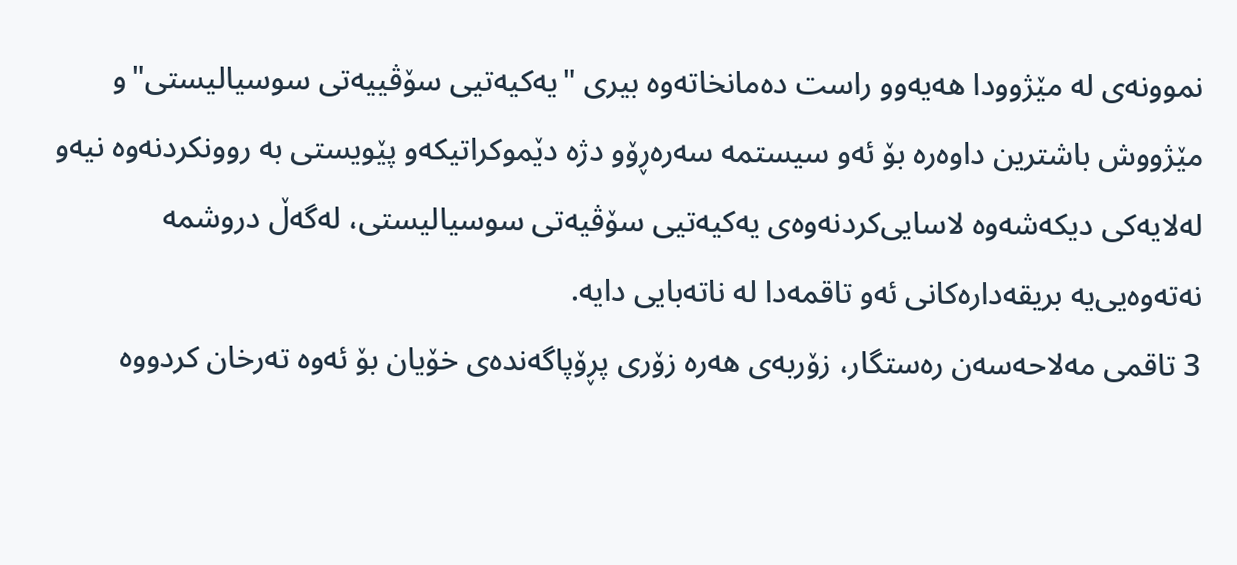نموونه‌ی‌ له‌ مێژوودا هه‌یه‌‌و‌و راست ده‌مانخاته‌وه‌ بیری‌ "یه‌كیه‌تیی‌ سۆڤییه‌تی‌ سوسیالیستی‌"و مێژووش باشترین داوه‌ره‌ بۆ ئه‌‌و سیستمه‌ سه‌ره‌ڕۆ‌و دژه‌ دێموكراتیكه‌‌و پێویستی‌ به‌ روونكردنه‌وه‌ نیه‌‌و له‌لایه‌كی‌ دیكه‌شه‌وه‌ لاسایی‌كردنه‌وه‌ی‌ یه‌كیه‌تیی‌ سۆڤیه‌تی‌ سوسیالیستی‌، له‌گه‌ڵ‌ دروشمه‌ نه‌ته‌وه‌یی‌یه‌ بریقه‌داره‌كانی‌ ئه‌‌و تاقمه‌دا له‌ ناته‌بایی‌ دایه‌.
3 تاقمی‌ مه‌لاحه‌سه‌ن ره‌ستگار، زۆربه‌ی‌ هه‌ره‌ زۆری‌ پڕۆپاگه‌نده‌ی‌ خۆیان بۆ ئه‌وه‌ ته‌رخان كردووه‌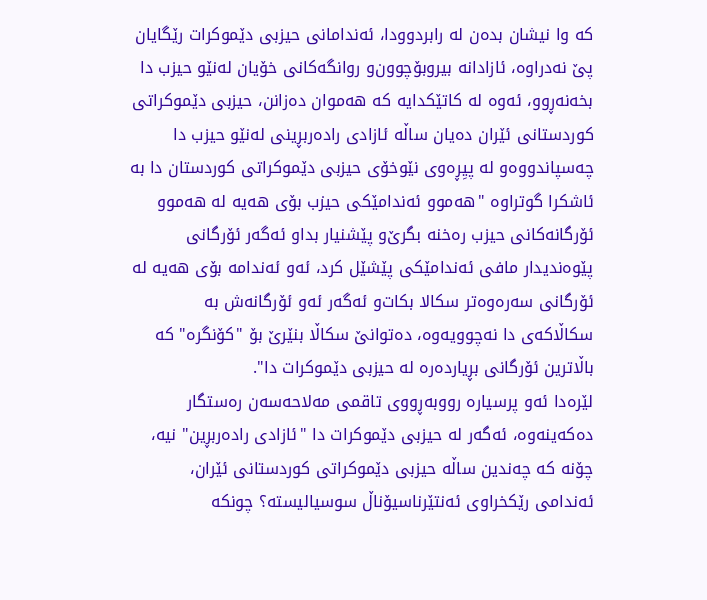كه‌ وا نیشان بده‌ن له‌ رابردوودا، ئه‌ندامانی‌ حیزبی‌ دێموكرات رێگایان پێ‌ نه‌دراوه‌، ئازادانه‌ بیروبۆچوون‌و روانگه‌كانی‌ خۆیان له‌نێو حیزب دا بخه‌نه‌ڕوو، ئه‌وه‌ له‌ كاتێكدایه‌ كه‌ هه‌موان ده‌زانن، حیزبی‌ دێموكراتی‌ كوردستانی‌ ئێران ده‌یان ساڵه‌ ئازادی‌ راده‌ربڕینی‌ له‌نێو حیزب دا چه‌سپاندووه‌‌و له‌ پیِڕه‌وی‌ نێوخۆی‌ حیزبی‌ دێموكراتی‌ كوردستان دا به‌ ئاشكرا گوتراوه‌ "هه‌مو‌و ئه‌ندامێكی‌ حیزب بۆی‌ هه‌یه‌ له‌ هه‌مو‌و ئۆرگانه‌كانی‌ حیزب ره‌خنه‌ بگرێ‌‌و پێشنیار بدا‌و ئه‌گه‌ر ئۆرگانی‌ پێوه‌ندیدار مافی‌ ئه‌ندامێكی‌ پێشێل كرد، ئه‌‌و ئه‌ندامه‌ بۆی‌ هه‌یه‌ له‌ ئۆرگانی‌ سه‌ره‌وه‌تر سكالا بكات‌و ئه‌گه‌ر ئه‌‌و ئۆرگانه‌ش به‌ سكاڵاكه‌ی‌ دا نه‌چوویه‌وه‌، ده‌توانێ‌ سكاڵا بنێرێ‌ بۆ "كۆنگره‌" كه‌ باڵاترین ئۆرگانی‌ بڕیارده‌ره‌ له‌ حیزبی‌ دێموكرات دا".
لێره‌دا ئه‌‌و پرسیاره‌ رووبه‌ڕووی‌ تاقمی‌ مه‌لاحه‌سه‌ن ره‌ستگار ده‌كه‌ینه‌وه‌، ئه‌گه‌ر له‌ حیزبی‌ دێموكرات دا "ئازادی‌ راده‌ربڕین" نیه‌، چۆنه‌ كه‌ چه‌ندین ساڵه‌ حیزبی‌ دێموكراتی‌ كوردستانی‌ ئێران، ئه‌ندامی‌ رێكخراوی‌ ئه‌نتێرناسیۆناڵ‌ سوسیالیسته‌؟ چونكه‌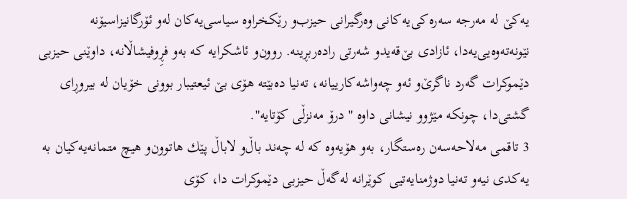یه‌كێ‌ له‌ مه‌رجه‌ سه‌ره‌كی‌یه‌كانی‌ وه‌رگیرانی‌ حیزب‌و رێكخراوه‌ سیاسی‌یه‌كان له‌‌و ئۆرگانیزاسیۆنه‌ نێونه‌ته‌وه‌یی‌یه‌دا، ئازادی‌ بێ‌قه‌ید‌و شه‌رتی‌ راده‌ربڕینه‌. روون‌و ئاشكرایه‌ كه‌ به‌‌و فڕِ‌وفیشاڵانه‌، داوێنی‌ حیزبی‌ دێموكرات گه‌رد ناگرێ‌‌و ئه‌‌و چه‌واشه‌كارییانه‌، ته‌نیا ده‌بێته‌ هۆی‌ بێ‌ ئیعتیبار بوونی‌ خۆیان له‌ بیروڕای‌ گشتی‌دا، چونكه‌ مێژو‌و نیشانی‌ داوه‌ "درۆ مه‌نزڵی‌ كۆتایه‌".
3 تاقمی‌ مه‌لاحه‌سه‌ن ره‌ستگار، به‌‌و هۆیه‌وه‌ كه‌ له‌ چه‌ند باڵ‌‌و لاباڵ‌ پێك هاتوون‌و هیچ متمانه‌یه‌كیان به‌ یه‌كدی‌ نیه‌‌و ته‌نیا دوژمنایه‌تیی‌ كوێرانه‌ له‌گه‌ڵ‌ حیزبی‌ دێموكرات دا، كۆی‌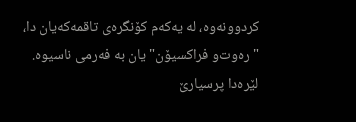كردوونه‌وه‌، له‌ یه‌كه‌م كۆنگره‌ی‌ تاقمه‌كه‌یان دا، "ره‌وت‌و فراكسیۆن" یان به‌ فه‌رمی‌ ناسیوه‌. لێره‌دا پرسیارێ‌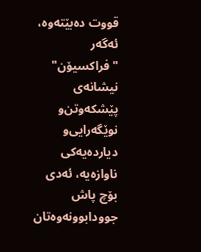قووت ده‌بێته‌وه‌، ئه‌گه‌ر "فراكسیۆن" نیشانه‌ی‌ پێشكه‌وتن‌و نوێگه‌رایی‌‌و دیارده‌یه‌كی‌ ناوازه‌یه‌، ئه‌دی‌ بۆچ پاش جوودابوونه‌وه‌تان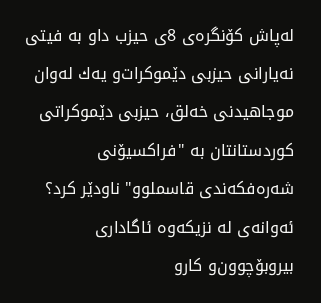له‌پاش كۆنگره‌ی‌ 8ی‌ حیزب دا‌و به‌ فیتی‌ نه‌یارانی‌ حیزبی‌ دێموكرات‌و یه‌ك له‌وان موجاهیدنی‌ خه‌لق، حیزبی‌ دێموكراتی‌ كوردستانتان به‌ "فراكسیۆنی‌ شه‌ره‌فكه‌ندی‌ قاسملوو" ناودێر كرد؟
ئه‌وانه‌ی‌ له‌ نزیكه‌وه‌ ئاگاداری‌ بیروبۆچوون‌و كار‌و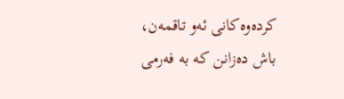كرده‌وه‌كانی‌ ئه‌‌و تاقمه‌ن، باش ده‌زانن كه‌ به‌ فه‌رمی‌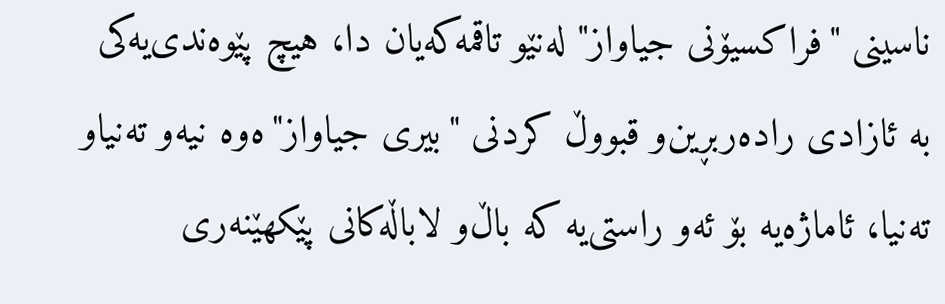ناسینی‌ "فراكسیۆنی‌ جیاواز" له‌نێو تاقمه‌كه‌یان دا، هیچ پێوه‌ندی‌یه‌كی‌ به‌ ئازادی‌ راده‌ربڕین‌و قبووڵ‌ كردنی‌ "بیری‌ جیاواز"ه‌وه‌ نیه‌‌و ته‌نیا‌و ته‌نیا، ئاماژه‌یه‌ بۆ ئه‌‌و راستی‌یه‌ كه‌ باڵ‌‌و لاباڵه‌كانی‌ پێكهێنه‌ری‌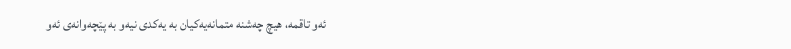ئه‌‌و تاقمه‌، هیچ چه‌شنه‌ متمانه‌یه‌كیان به‌ یه‌كدی‌ نیه‌‌و به‌ پێچه‌وانه‌ی‌ ئه‌‌و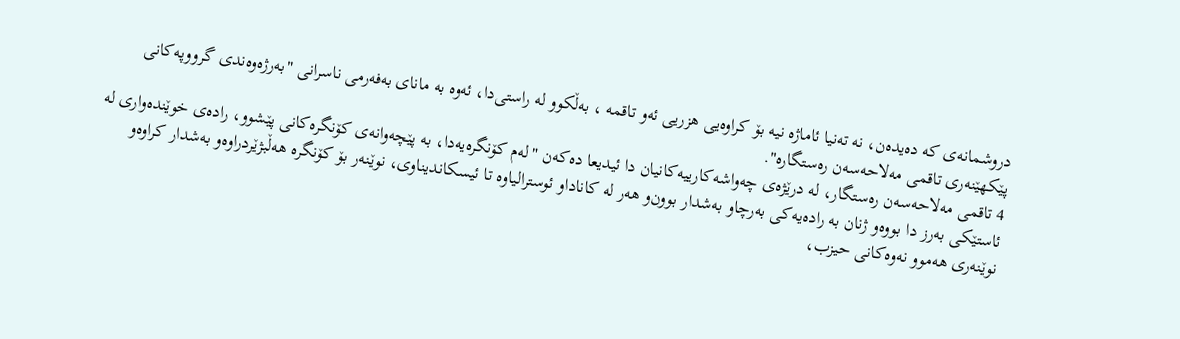دروشمانه‌ی‌ كه‌ ده‌یده‌ن، نه‌ ته‌نیا ئاماژه‌ نیه‌ بۆ كراوه‌یی‌ هزریی‌ ئه‌‌و تاقمه‌ ، به‌ڵكو‌و له‌ راستی‌دا، ئه‌وه‌ به‌ مانای‌ به‌فه‌رمی‌ ناسرانی‌ "به‌رژه‌وه‌ندی‌ گرووپه‌كانی‌ پێكهێنه‌ری‌ تاقمی‌ مه‌لاحه‌سه‌ن ره‌ستگاره‌".
4 تاقمی‌ مه‌لاحه‌سه‌ن ره‌ستگار، له‌ درێژه‌ی‌ چه‌واشه‌كارییه‌كانیان دا ئیدیعا ده‌كه‌ن "له‌م كۆنگره‌یه‌دا، به‌ پێچه‌وانه‌ی‌ كۆنگره‌كانی‌ پێشوو، راده‌ی‌ خوێنده‌واری‌ له‌ ئاستێكی‌ به‌رز دا بووه‌‌و ژنان به‌ راده‌یه‌كی‌ به‌رچا‌و به‌شدار بوون‌و هه‌ر له‌ كانادا‌و ئوسترالیاوه‌ تا ئیسكاندیناوی‌، نوێنه‌ر بۆ كۆنگره‌ هه‌ڵبژێردراوه‌‌و به‌شدار كراوه‌‌و نوێنه‌ری‌ هه‌مو‌و نه‌وه‌كانی‌ حیزب،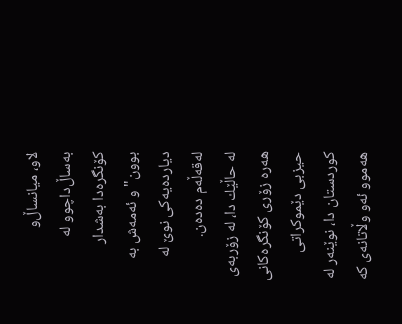لاو، میانساڵ‌‌و به‌ساڵ‌داچو‌و له‌ كۆنگره‌دا به‌شدار بوون"و ئه‌مه‌ش به‌ دیارده‌یه‌كی‌ نوێ‌ له‌ له‌قه‌ڵه‌م ده‌ده‌ن.
له‌ حاڵێك دا، له‌ زۆربه‌ی‌ هه‌ره‌ زۆری‌ كۆنگره‌كانی‌ حیزبی‌ دێموكراتی‌ كوردستان دا، نوێنه‌ر له‌ هه‌مو‌و ئه‌‌و وڵاتانه‌ی‌ كه‌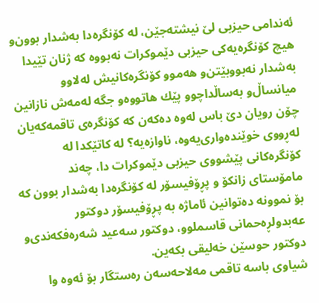ئه‌ندامی‌ حیزبی‌ لێ‌ نیشته‌جێن، له‌ كۆنگره‌دا به‌شدار بوون‌و هیچ كۆنگره‌یه‌كی‌ حیزبی‌ دێموكرات نه‌بووه‌ كه‌ ژنان تێیدا به‌شدار نه‌بووبێتن‌و هه‌مو‌و كۆنگره‌كانیش له‌لاو‌و میانساڵ‌‌و به‌ساڵداچو‌و پێك هاتووه‌‌و جگه‌ له‌مه‌ش نازانین چۆن رویان دێ‌ باس له‌وه‌ ده‌كه‌ن كه‌ كۆنگره‌ی‌ تاقمه‌كه‌یان له‌ڕووی‌ خوێنده‌واری‌یه‌وه‌، ناوازه‌یه‌؟ له‌ كاتێكدا له‌ كۆنگره‌كانی‌ پێشووی‌ حیزبی‌ دێموكرات دا، چه‌ند مامۆستای‌ زانكۆ ‌و پڕۆفیسۆر له‌ كۆنگره‌دا به‌شدار بوون كه‌ بۆ نموونه‌ ده‌توانین ئاماژه‌ به‌ پڕۆفیسۆر دوكتور عه‌بدولڕه‌حمانی‌ قاسملوو، دوكتور سه‌عید شه‌ره‌فكه‌ندی‌‌و دوكتور حوسێن خه‌لیقی‌ بكه‌ین.
شیاوی‌ باسه‌ تاقمی‌ مه‌لاحه‌سه‌ن ره‌ستگار بۆ ئه‌وه‌ وا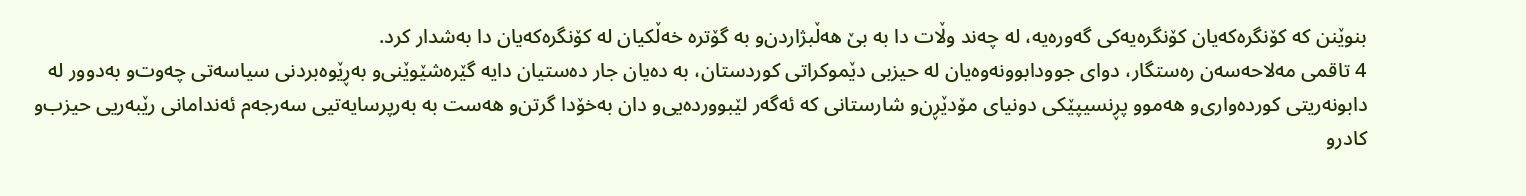بنوێنن كه‌ كۆنگره‌كه‌یان كۆنگره‌یه‌كی‌ گه‌وره‌یه‌، له‌ چه‌ند وڵات دا به‌ بێ‌ هه‌ڵبژاردن‌و به‌ گۆتره‌ خه‌ڵكیان له‌ كۆنگره‌كه‌یان دا به‌شدار كرد.
4 تاقمی‌ مه‌لاحه‌سه‌ن ره‌ستگار، دوای‌ جوودابوونه‌وه‌یان له‌ حیزبی‌ دێموكراتی‌ كوردستان، به‌ ده‌یان جار ده‌ستیان دایه‌ گێره‌شێوێنی‌‌و به‌ڕێوه‌بردنی‌ سیاسه‌تی‌ چه‌وت‌و به‌دوور له‌ دابونه‌ریتی‌ كورده‌واری‌‌و هه‌مو‌و پڕنسیپێكی‌ دونیای‌ مۆدێڕن‌و شارستانی‌ كه‌ ئه‌گه‌ر لێبوورده‌یی‌‌و دان به‌خۆدا گرتن‌و هه‌ست به‌ به‌رپرسایه‌تیی‌ سه‌رجه‌م ئه‌ندامانی‌ رێبه‌ریی‌ حیزب‌و كادر‌و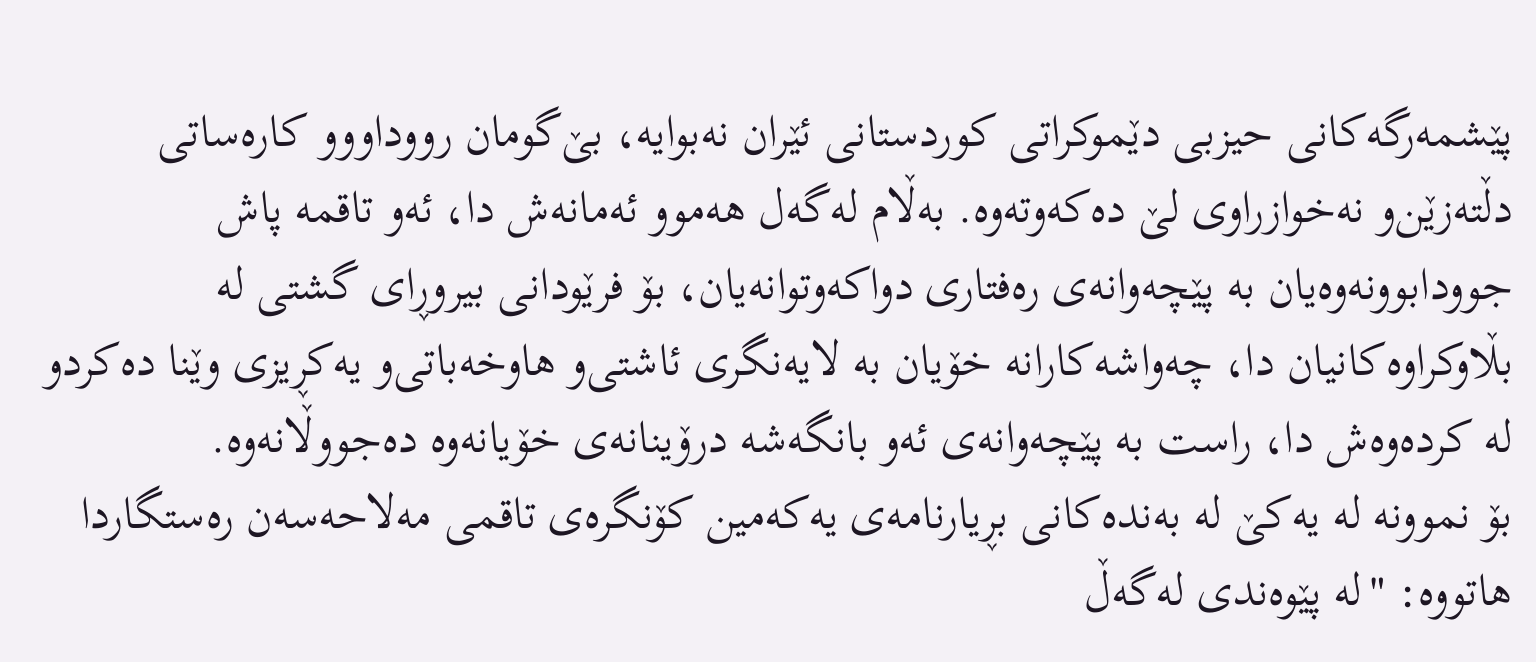پێشمه‌رگه‌كانی‌ حیزبی‌ دێموكراتی‌ كوردستانی‌ ئێران نه‌بوایه‌، بێ‌گومان رووداوو‌و كاره‌ساتی‌ دڵته‌زێن‌و نه‌خوازراوی‌ لێ‌ ده‌كه‌وته‌وه‌. به‌ڵام له‌گه‌ل هه‌مو‌و ئه‌مانه‌ش دا، ئه‌‌و تاقمه‌ پاش جوودابوونه‌وه‌یان به‌ پێچه‌وانه‌ی‌ ره‌فتاری‌ دواكه‌وتوانه‌یان، بۆ فرێودانی‌ بیروڕای‌ گشتی‌ له‌ بڵاوكراوه‌كانیان دا، چه‌واشه‌كارانه‌ خۆیان به‌ لایه‌نگری‌ ئاشتی‌‌و هاوخه‌باتی‌‌و یه‌كڕیزی‌ وێنا ده‌كرد‌و له‌ كرده‌وه‌ش دا، راست به‌ پێچه‌وانه‌ی‌ ئه‌‌و بانگه‌شه‌ درۆینانه‌ی‌ خۆیانه‌وه‌ ده‌جووڵانه‌وه‌.
بۆ نموونه‌ له‌ یه‌كێ‌ له‌ به‌نده‌كانی‌ بڕیارنامه‌ی‌ یه‌كه‌مین كۆنگره‌ی‌ تاقمی‌ مه‌لاحه‌سه‌ن ره‌ستگاردا هاتووه‌: "له‌ پێوه‌ندی‌ له‌گه‌ڵ‌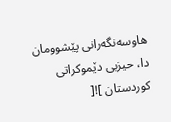هاوسه‌نگه‌رانی‌ پێشوومان دا، حیزبی‌ دێموكراتی‌ كوردستان ]![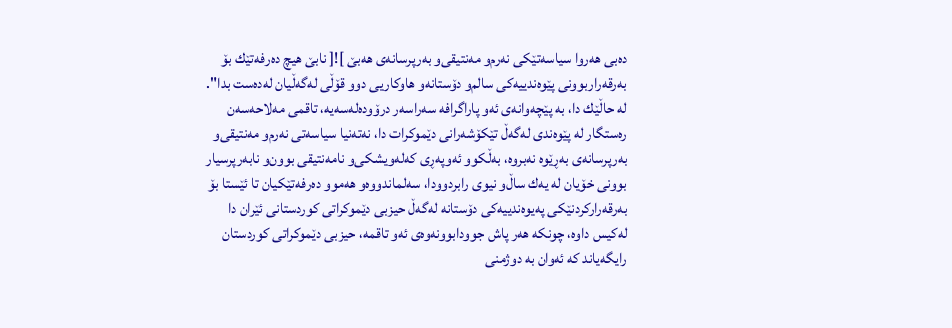ده‌بی‌ هه‌روا سیاسه‌تێكی‌ نه‌رم‌و مه‌نتیقی‌‌و به‌رپرسانه‌ی‌ هه‌بێ‌ ]![ نابێ‌ هیچ ده‌رفه‌تێك بۆ به‌رقه‌راربوونی‌ پێوه‌ندییه‌كی‌ سالم‌و دۆستانه‌‌و هاوكاریی‌ دو‌و قۆڵی‌ له‌گه‌ڵیان له‌ده‌ست بدا".
له‌ حاڵێك دا، به‌ پێچه‌وانه‌ی‌ ئه‌‌و پاراگرافه‌ سه‌راسه‌ر درۆوده‌له‌سه‌یه‌، تاقمی‌ مه‌لاحه‌سه‌ن ره‌ستگار له‌ پێوه‌ندی‌ له‌گه‌ڵ‌ تێكۆشه‌رانی‌ دێموكرات دا، نه‌ته‌نیا سیاسه‌تی‌ نه‌رم‌و مه‌نتیقی‌‌و به‌رپرسانه‌ی‌ به‌ڕێوه‌ نه‌بروه‌، به‌ڵكو‌و ئه‌وپه‌ڕی‌ كه‌له‌ویشكی‌‌و نامه‌نتیقی‌ بوون‌و نابه‌رپرسیار بوونی‌ خۆیان له‌ یه‌ك ساڵ‌‌و نیوی‌ رابردوودا، سه‌لماندووه‌‌و هه‌مو‌و ده‌رفه‌تێكیان تا ئێستا بۆ به‌رقه‌راركردنێكی‌ په‌یوه‌ندییه‌كی‌ دۆستانه‌ له‌گه‌ڵ‌ حیزبی‌ دێموكراتی‌ كوردستانی‌ ئێران دا له‌كیس داوه‌، چونكه‌ هه‌ر پاش جوودابوونه‌وه‌ی‌ ئه‌‌و تاقمه‌، حیزبی‌ دێموكراتی‌ كوردستان رایگه‌یاند كه‌ ئه‌وان به‌ دوژمنی‌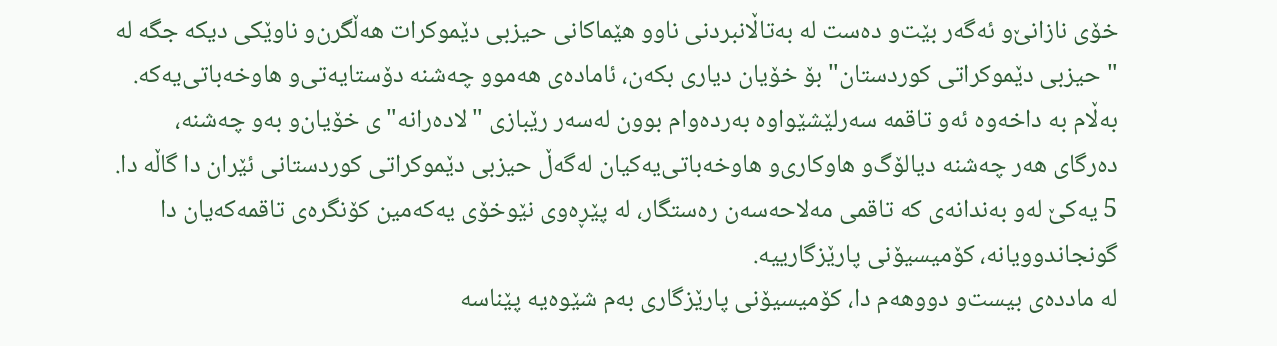خۆی‌ نازانێ‌‌و ئه‌گه‌ر بێت‌و ده‌ست له‌ به‌تاڵانبردنی‌ ناو‌و هێماكانی‌ حیزبی‌ دێموكرات هه‌ڵگرن‌و ناوێكی‌ دیكه‌ جگه‌ له‌ "حیزبی‌ دێموكراتی‌ كوردستان" بۆ خۆیان دیاری‌ بكه‌ن، ئاماده‌ی‌ هه‌مو‌و چه‌شنه‌ دۆستایه‌تی‌‌و هاوخه‌باتی‌یه‌كه‌. به‌ڵام به‌ داخه‌وه‌ ئه‌‌و تاقمه‌ سه‌رلێشێواوه‌ به‌رده‌وام بوون له‌سه‌ر رێبازی‌ "لاده‌رانه‌"ی‌ خۆیان‌و به‌‌و چه‌شنه‌، ده‌رگای‌ هه‌ر چه‌شنه‌ دیالۆگ‌و هاوكاری‌‌و هاوخه‌باتی‌یه‌كیان له‌گه‌ڵ‌ حیزبی‌ دێموكراتی‌ كوردستانی‌ ئێران دا گاڵه‌ دا.
5 یه‌كێ‌ له‌‌و به‌ندانه‌ی‌ كه‌ تاقمی‌ مه‌لاحه‌سه‌ن ره‌ستگار، له‌ پێڕه‌وی‌ نێوخۆی‌ یه‌كه‌مین كۆنگره‌ی‌ تاقمه‌كه‌یان دا گونجاندوویانه‌، كۆمیسیۆنی‌ پارێزگارییه‌.
له‌ مادده‌ی‌ بیست‌و دووهه‌م دا، كۆمیسیۆنی‌ پارێزگاری‌ به‌م شێوه‌یه‌ پێناسه‌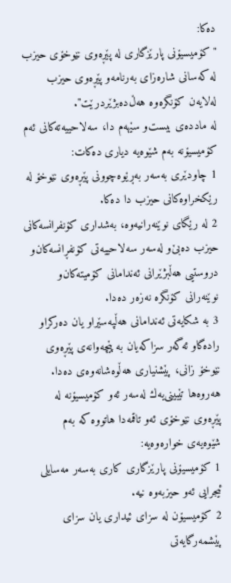ده‌كا:
" كۆمیسیۆنی‌ پارێزگاری‌ له‌ پێڕه‌وی‌ نێوخۆی‌ حیزب له‌ كه‌سانی‌ شاره‌زای‌ به‌رنامه‌‌و پێڕه‌وی‌ حیزب له‌لایه‌ن كۆنگره‌وه‌ هه‌ڵ‌ده‌بژێردرێت".
له‌ مادده‌ی‌ بیست‌و سێهه‌م دا، سه‌لاحییه‌ته‌كانی‌ ئه‌م كۆمیسیۆنه‌ به‌م شێوه‌یه‌ دیاری‌ ده‌كات:
1 چاودێری‌ به‌سه‌ر به‌ڕێوه‌چوونی‌ پێڕه‌وی‌ نێوخۆ له‌ رێكخراوه‌كانی‌ حیزب دا ده‌كا.
2 له‌ رێگای‌ نوێنه‌رانیه‌وه‌، به‌شداری‌ كۆنفرانسه‌كانی‌ حیزب ده‌بێ‌‌و له‌سه‌ر سه‌لاحییه‌تی‌ كۆنفڕانسه‌كان‌و دروستیی‌ هه‌ڵبژێرانی‌ ئه‌ندامانی‌ كۆمیته‌كان‌و نوێنه‌رانی‌ كۆنگره‌ نه‌زه‌ر ده‌دا.
3 به‌ شكایه‌تی‌ ئه‌ندامانی‌ هه‌ڵپه‌سێرا‌و یان ده‌ركرا‌و راده‌گا‌و ئه‌گه‌ر سزاكه‌یان به‌ پێچه‌وانه‌ی‌ پێڕه‌وی‌ نێوخۆ زانی‌، پێشنیاری‌ هه‌ڵوه‌شانه‌وه‌ی‌ ده‌دا. هه‌روه‌ها تێبینی‌یه‌ك له‌سه‌ر ئه‌‌و كۆمیسیۆنه‌ له‌ پێڕه‌وی‌ نێوخۆی‌ ئه‌‌و تاقمه‌دا هاتووه‌ كه‌ به‌م شێوه‌یه‌ی‌ خواره‌وه‌یه‌:
1 كۆمیسیۆنی‌ پارێزگاری‌ كاری‌ به‌سه‌ر مه‌سایلی‌ ئیجرایی‌ ئه‌‌و حیزبه‌وه‌ نیه‌.
2 كۆمیسیۆن له‌ سزای‌ ئیداری‌ یان سزای‌ پێشمه‌رگایه‌تی‌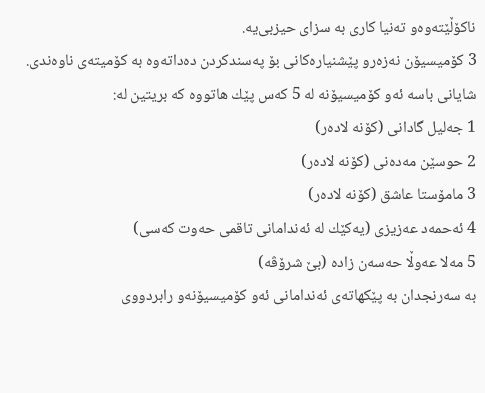ناكۆڵێته‌وه‌‌و ته‌نیا كاری‌ به‌ سزای‌ حیزبی‌یه‌.
3 كۆمیسیۆن نه‌زه‌ر‌و پێشنیاره‌كانی‌ بۆ په‌سندكردن ده‌داته‌وه‌ به‌ كۆمیته‌ی‌ ناوه‌ندی‌.
شایانی‌ باسه‌ ئه‌‌و كۆمیسیۆنه‌ له‌ 5 كه‌س پێك هاتووه‌ كه‌ بریتین له‌:
1 جه‌لیل گادانی‌ (كۆنه‌ لاده‌ر)
2 حوسێن مه‌ده‌نی‌ (كۆنه‌ لاده‌ر)
3 مامۆستا عاشق (كۆنه‌ لاده‌ر)
4 ئه‌حمه‌د عه‌زیزی‌ (یه‌كێك له‌ ئه‌ندامانی‌ تاقمی‌ حه‌وت كه‌سی‌)
5 مه‌لا عه‌وڵا حه‌سه‌ن زاده‌ (بێ‌ شرۆڤه‌)
به‌ سه‌رنجدان به‌ پێكهاته‌ی‌ ئه‌ندامانی‌ ئه‌‌و كۆمیسیۆنه‌‌و رابردووی‌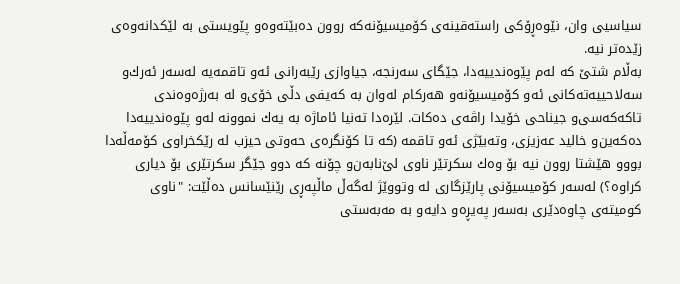سیاسیی‌ وان، نێوه‌ڕۆكی‌ راسته‌قینه‌ی‌ كۆمیسیۆنه‌كه‌ روون ده‌بێته‌وه‌‌و پێویستی‌ به‌ لێكدانه‌وه‌ی‌ زێده‌تر نیه‌.
به‌ڵام شتێ‌ كه‌ له‌م پێوه‌ندییه‌دا، جێگای‌ سه‌رنجه‌، جیاوازی‌ رێبه‌رانی‌ ئه‌‌و تاقمه‌یه‌ له‌سه‌ر ئه‌رك‌و سه‌لاحییه‌ته‌كانی‌ ئه‌‌و كۆمیسیۆنه‌‌و هه‌ركام له‌وان به‌ كه‌یفی‌ دڵی‌ خۆی‌‌و له‌ به‌رژه‌وه‌ندی‌ تاكه‌كه‌سی‌‌و جیناحی‌ خۆیدا راڤه‌ی‌ ده‌كات. لێره‌دا ته‌نیا ئاماژه‌ به‌ یه‌ك نموونه‌ له‌و پێوه‌ندییه‌دا ده‌كه‌ین‌و خالید عه‌زیزی‌، وته‌بێژی‌ ئه‌و تاقمه‌ (كه‌ تا كۆنگره‌ی‌ حه‌وتی‌ حیزب له‌ رێكخراوی‌ كۆمه‌ڵه‌دا بوو‌و هێشتا روون نیه‌ بۆ وه‌ك سكرتێر ناوی‌ لێ‌نابه‌ن‌و چۆنه‌ كه‌ دوو جێگر سكرتێری‌ بۆ دیاری‌ كراوه‌؟) له‌سه‌ر كۆمیسیۆنی‌ پارێزگاری‌ له‌ وتووێژ له‌گه‌ڵ‌ ماڵپه‌ڕی‌ رێنێسانس ده‌ڵێت: "ناوی‌ كومیته‌ی‌ چاوه‌دێری‌ به‌سه‌ر په‌یڕه‌و دایه‌‌و به‌ مه‌به‌ستی‌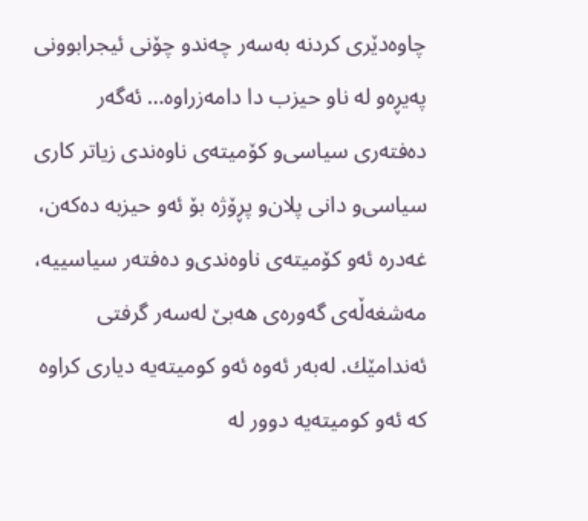چاوه‌دێری‌ كردنه‌ به‌سه‌ر چه‌ند‌و چۆنی‌ ئیجرابوونی‌ په‌یڕه‌‌و له‌ ناو حیزب دا دامه‌زراوه‌… ئه‌گه‌ر ده‌فته‌ری‌ سیاسی‌‌و كۆمیته‌ی‌ ناوه‌ندی‌ زیاتر كاری‌ سیاسی‌‌و دانی‌ پلان‌و پڕۆژه‌ بۆ ئه‌و حیزبه‌ ده‌كه‌ن، غه‌دره‌ ئه‌و كۆمیته‌ی‌ ناوه‌ندی‌‌و ده‌فته‌ر سیاسییه‌، مه‌شغه‌ڵه‌ی‌ گه‌وره‌ی‌ هه‌بێ‌ له‌سه‌ر گرفتی‌ ئه‌ندامێك. له‌به‌ر ئه‌وه‌ ئه‌و كومیته‌یه‌ دیاری‌ كراوه‌ كه‌ ئه‌و كومیته‌یه‌ دوور له‌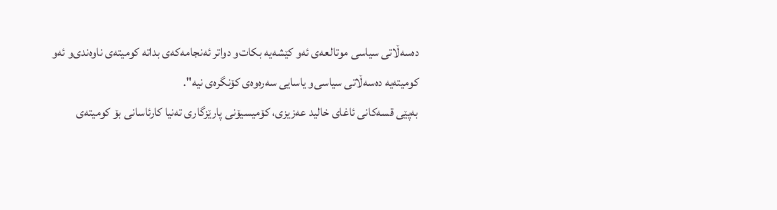ده‌سه‌ڵاتی‌ سیاسی‌ موتالعه‌ی‌ ئه‌و كێشه‌یه‌ بكات‌و دواتر ئه‌نجامه‌كه‌ی‌ بداته‌ كومیته‌ی‌ ناوه‌ندی‌‌و ئه‌و كومیته‌یه‌ ده‌سه‌ڵاتی‌ سیاسی‌‌و یاسایی‌ سه‌ره‌وه‌ی‌ كۆنگره‌ی‌ نیه‌".
به‌پێی‌ قسه‌كانی‌ ئاغای‌ خالید عه‌زیزی‌، كۆمیسیۆنی‌ پارێزگاری‌ ته‌نیا كارئاسانی‌ بۆ كومیته‌ی‌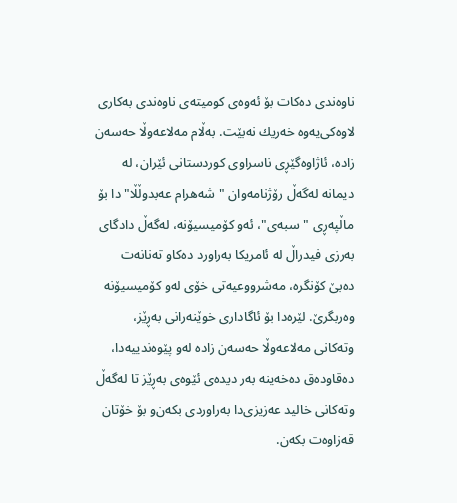ناوه‌ندی‌ ده‌كات بۆ ئه‌وه‌ی‌ كومیته‌ی‌ ناوه‌ندی‌ به‌كاری‌ لاوه‌كی‌یه‌وه‌ خه‌ریك نه‌بێت. به‌ڵام مه‌لاعه‌وڵا حه‌سه‌ن زاده‌، ئاژاوه‌گێڕی‌ ناسراوی‌ كوردستانی‌ ئێران، له‌ دیمانه‌ له‌گه‌ڵ‌ رۆژنامه‌وان "شه‌هرام عه‌بدوڵڵا"دا بۆ ماڵپه‌ڕی‌ "سبه‌ی‌"، ئه‌و كۆمیسیۆنه‌، له‌گه‌ڵ‌ دادگای‌ به‌رزی‌ فیدراڵ‌ له‌ ئامریكا به‌راورد ده‌كا‌و ته‌نانه‌ت ده‌بێ‌ كۆنگره‌، مه‌شرووعیه‌تی‌ خۆی‌ له‌و كۆمیسیۆنه‌ وه‌ربگرێ‌. لێره‌دا بۆ ئاگاداری‌ خوێنه‌رانی‌ به‌ڕێز، وته‌كانی‌ مه‌لاعه‌وڵا حه‌سه‌ن زاده‌ له‌و پێوه‌ندییه‌دا، ده‌قاوده‌ق ده‌خه‌ینه‌ به‌ر دیده‌ی‌ ئێوه‌ی‌ به‌ڕێز تا له‌گه‌ڵ‌ وته‌كانی‌ خالید عه‌زیزی‌دا به‌راوردی‌ بكه‌ن‌و بۆ خۆتان قه‌زاوه‌ت بكه‌ن.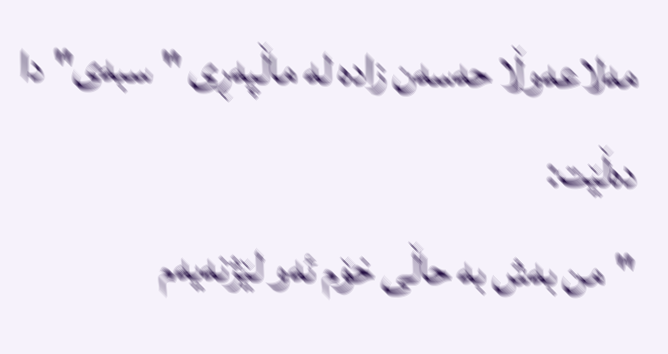مه‌لاعه‌وڵا حه‌سه‌ن زاده‌ له‌ ماڵپه‌ڕی‌ "سبه‌ی‌"دا ده‌ڵێت:
"من به‌ش به‌ حاڵی‌ خۆم ئه‌و لێژنه‌یه‌م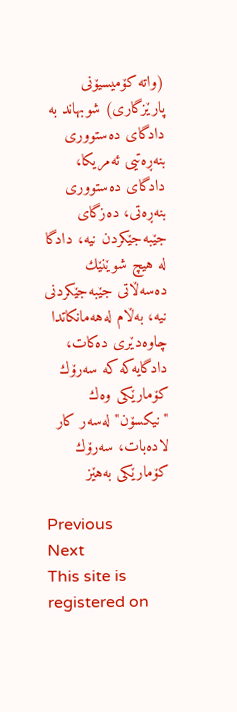(واته‌ كۆمیسیۆنی‌ پارێزگاری‌) شوبهاند به‌ دادگای‌ ده‌ستووری‌ بنه‌ڕه‌تیی‌ ئه‌مریكا، دادگای‌ ده‌ستووری‌ بنه‌ڕه‌تی‌، ده‌زگای‌ جێبه‌جێكردن نیه‌، دادگا له‌ هیچ شوێنێك ده‌سه‌ڵاتی‌ جێبه‌جێكردنی‌ نیه‌، به‌ڵام له‌هه‌مانكاتدا چاوه‌دێری‌ ده‌كات، دادگایه‌كه‌ كه‌ سه‌رۆك كۆمارێكی‌ وه‌ك "نیكسۆن" له‌سه‌ر كار لاده‌بات، سه‌رۆك كۆمارێكی‌ به‌هێز

Previous
Next
This site is registered on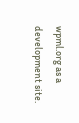wpml.org as a development site.